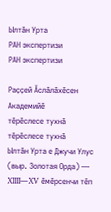Ылтăн Урта
РАН экспертизи
РАН экспертизи

Раҫҫей Ӑслӑлӑхӗсен Академийӗ
тӗрӗслесе тухнӑ
тӗрӗслесе тухнӑ
Ылтӑн Урта е Джучи Улус (выр. Золотая Орда) — XIIII—XV ӗмӗрсенчи тӗп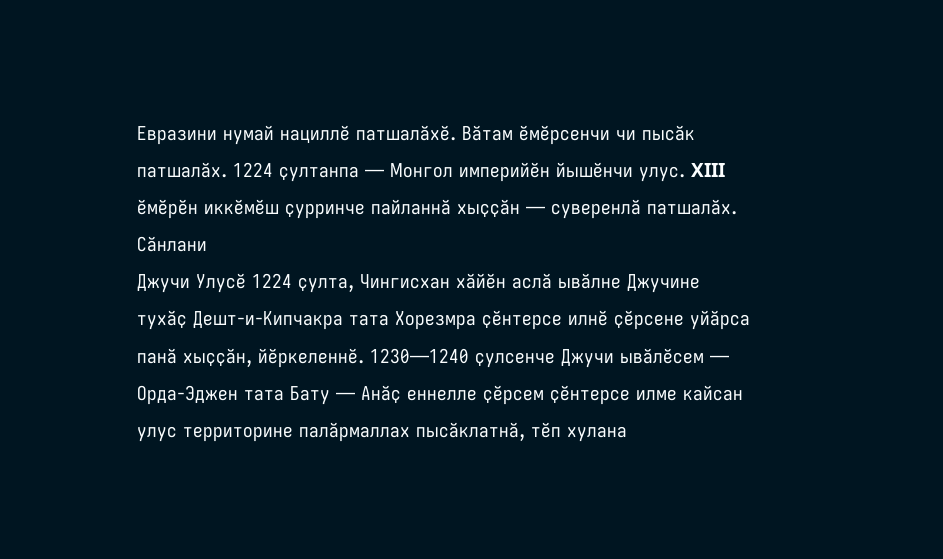Евразини нумай нациллӗ патшалӑхӗ. Вӑтам ӗмӗрсенчи чи пысӑк патшалӑх. 1224 ҫултанпа — Монгол империйӗн йышӗнчи улус. XIII ӗмӗрӗн иккӗмӗш ҫурринче пайланнӑ хыҫҫӑн — суверенлӑ патшалӑх.
Сӑнлани
Джучи Улусӗ 1224 ҫулта, Чингисхан хӑйӗн аслӑ ывӑлне Джучине тухӑҫ Дешт-и-Кипчакра тата Хорезмра ҫӗнтерсе илнӗ ҫӗрсене уйӑрса панӑ хыҫҫӑн, йӗркеленнӗ. 1230—1240 ҫулсенче Джучи ывӑлӗсем — Орда-Эджен тата Бату — Анӑҫ еннелле ҫӗрсем ҫӗнтерсе илме кайсан улус территорине палӑрмаллах пысӑклатнӑ, тӗп хулана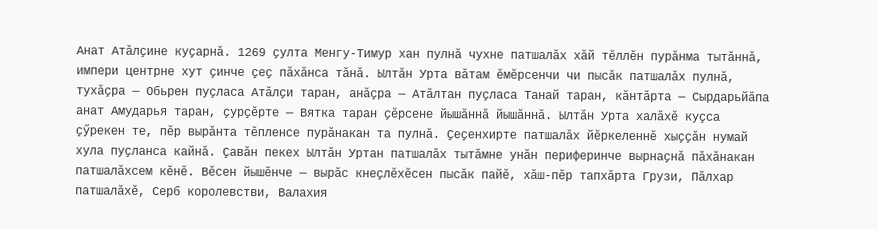Анат Атӑлҫине куҫарнӑ. 1269 ҫулта Менгу-Тимур хан пулнӑ чухне патшалӑх хӑй тӗллӗн пурӑнма тытӑннӑ, импери центрне хут ҫинче ҫеҫ пӑхӑнса тӑнӑ. Ылтӑн Урта вӑтам ӗмӗрсенчи чи пысӑк патшалӑх пулнӑ, тухӑҫра — Обьрен пуҫласа Атӑлҫи таран, анӑҫра — Атӑлтан пуҫласа Танай таран, кӑнтӑрта — Сырдарьйӑпа анат Амударья таран, ҫурҫӗрте — Вятка таран ҫӗрсене йышӑннӑ йышӑннӑ. Ылтӑн Урта халӑхӗ куҫса ҫӳрекен те, пӗр вырӑнта тӗпленсе пурӑнакан та пулнӑ. Ҫеҫенхирте патшалӑх йӗркеленнӗ хыҫҫӑн нумай хула пуҫланса кайнӑ. Ҫавӑн пекех Ылтӑн Уртан патшалӑх тытӑмне унӑн периферинче вырнаҫнӑ пӑхӑнакан патшалӑхсем кӗнӗ. Вӗсен йышӗнче — вырӑс кнеҫлӗхӗсен пысӑк пайӗ, хӑш-пӗр тапхӑрта Грузи, Пӑлхар патшалӑхӗ, Серб королевстви, Валахия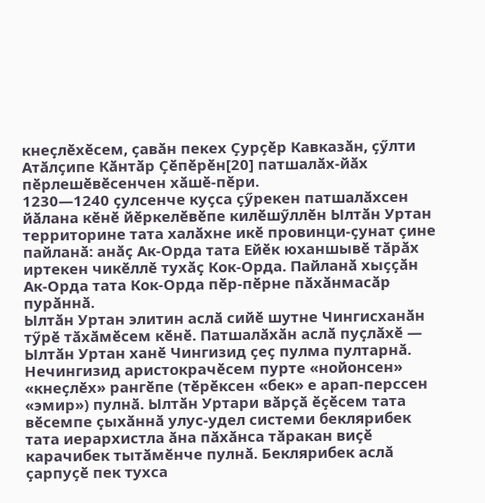кнеҫлӗхӗсем, ҫавӑн пекех Ҫурҫӗр Кавказӑн, ҫӳлти Атӑлҫипе Кӑнтӑр Ҫӗпӗрӗн[20] патшалӑх-йӑх пӗрлешӗвӗсенчен хӑшӗ-пӗри.
1230—1240 ҫулсенче куҫса ҫӳрекен патшалӑхсен йӑлана кӗнӗ йӗркелӗвӗпе килӗшӳллӗн Ылтӑн Уртан территорине тата халӑхне икӗ провинци-ҫунат ҫине пайланӑ: анӑҫ Ак-Орда тата Ейӗк юханшывӗ тӑрӑх иртекен чикӗллӗ тухӑҫ Кок-Орда. Пайланӑ хыҫҫӑн Ак-Орда тата Кок-Орда пӗр-пӗрне пӑхӑнмасӑр пурӑннӑ.
Ылтӑн Уртан элитин аслӑ сийӗ шутне Чингисханӑн тӳрӗ тӑхӑмӗсем кӗнӗ. Патшалӑхӑн аслӑ пуҫлӑхӗ — Ылтӑн Уртан ханӗ Чингизид ҫеҫ пулма пултарнӑ. Нечингизид аристокрачӗсем пурте «нойонсен» «кнеҫлӗх» рангӗпе (тӗрӗксен «бек» е арап-перссен «эмир») пулнӑ. Ылтӑн Уртари вӑрҫӑ ӗҫӗсем тата вӗсемпе ҫыхӑннӑ улус-удел системи беклярибек тата иерархистла ӑна пӑхӑнса тӑракан виҫӗ карачибек тытӑмӗнче пулнӑ. Беклярибек аслӑ ҫарпуҫӗ пек тухса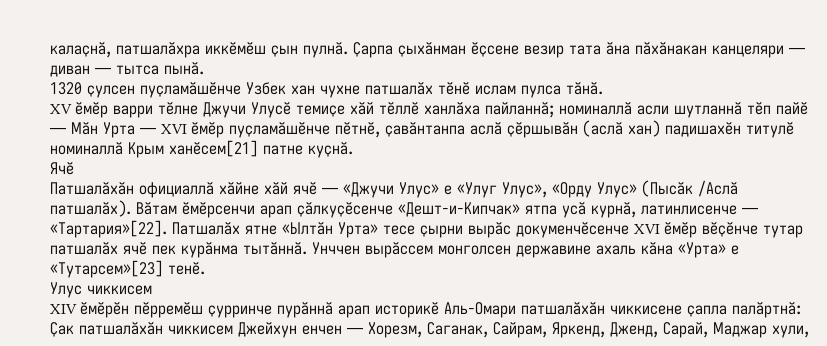калаҫнӑ, патшалӑхра иккӗмӗш ҫын пулнӑ. Ҫарпа ҫыхӑнман ӗҫсене везир тата ӑна пӑхӑнакан канцеляри — диван — тытса пынӑ.
1320 ҫулсен пуҫламӑшӗнче Узбек хан чухне патшалӑх тӗнӗ ислам пулса тӑнӑ.
XV ӗмӗр варри тӗлне Джучи Улусӗ темиҫе хӑй тӗллӗ ханлӑха пайланнӑ; номиналлӑ асли шутланнӑ тӗп пайӗ — Мӑн Урта — XVI ӗмӗр пуҫламӑшӗнче пӗтнӗ, ҫавӑнтанпа аслӑ ҫӗршывӑн (аслӑ хан) падишахӗн титулӗ номиналлӑ Крым ханӗсем[21] патне куҫнӑ.
Ячӗ
Патшалӑхӑн официаллӑ хӑйне хӑй ячӗ — «Джучи Улус» е «Улуг Улус», «Орду Улус» (Пысӑк /Аслӑ патшалӑх). Вӑтам ӗмӗрсенчи арап ҫӑлкуҫӗсенче «Дешт-и-Кипчак» ятпа усӑ курнӑ, латинлисенче — «Тартария»[22]. Патшалӑх ятне «Ылтӑн Урта» тесе ҫырни вырӑс докуменчӗсенче XVI ӗмӗр вӗҫӗнче тутар патшалӑх ячӗ пек курӑнма тытӑннӑ. Унччен вырӑссем монголсен державине ахаль кӑна «Урта» е «Тутарсем»[23] тенӗ.
Улус чиккисем
XIV ӗмӗрӗн пӗрремӗш ҫурринче пурӑннӑ арап историкӗ Аль-Омари патшалӑхӑн чиккисене ҫапла палӑртнӑ:
Ҫак патшалӑхӑн чиккисем Джейхун енчен — Хорезм, Саганак, Сайрам, Яркенд, Дженд, Сарай, Маджар хули,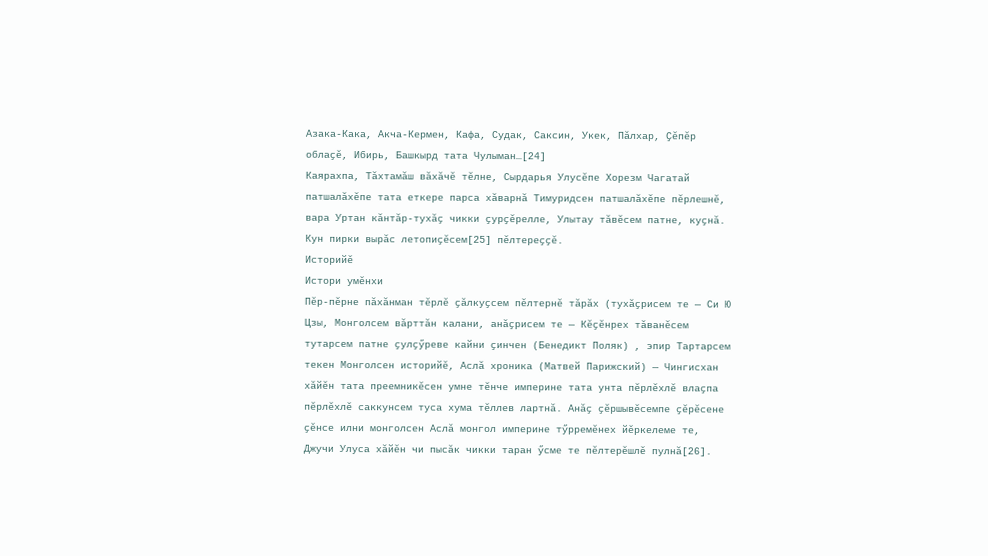Азака-Кака, Акча-Кермен, Кафа, Судак, Саксин, Укек, Пӑлхар, Ҫӗпӗр облаҫӗ, Ибирь, Башкырд тата Чулыман…[24]
Каярахпа, Тӑхтамӑш вӑхӑчӗ тӗлне, Сырдарья Улусӗпе Хорезм Чагатай патшалӑхӗпе тата еткере парса хӑварнӑ Тимуридсен патшалӑхӗпе пӗрлешнӗ, вара Уртан кӑнтӑр-тухӑҫ чикки ҫурҫӗрелле, Улытау тӑвӗсем патне, куҫнӑ. Кун пирки вырӑс летопиҫӗсем[25] пӗлтереҫҫӗ.
Историйӗ
Истори умӗнхи
Пӗр-пӗрне пӑхӑнман тӗрлӗ ҫӑлкуҫсем пӗлтернӗ тӑрӑх (тухӑҫрисем те — Си Ю Цзы, Монголсем вӑрттӑн калани, анӑҫрисем те — Кӗҫӗнрех тӑванӗсем тутарсем патне ҫулҫӳреве кайни ҫинчен (Бенедикт Поляк) , эпир Тартарсем текен Монголсен историйӗ, Аслӑ хроника (Матвей Парижский) — Чингисхан хӑйӗн тата преемникӗсен умне тӗнче империне тата унта пӗрлӗхлӗ влаҫпа пӗрлӗхлӗ саккунсем туса хума тӗллев лартнӑ. Анӑҫ ҫӗршывӗсемпе ҫӗрӗсене ҫӗнсе илни монголсен Аслӑ монгол империне тӳрремӗнех йӗркелеме те, Джучи Улуса хӑйӗн чи пысӑк чикки таран ӳсме те пӗлтерӗшлӗ пулнӑ[26].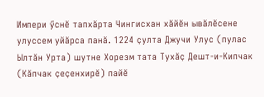Импери ӳснӗ тапхӑрта Чингисхан хӑйӗн ывӑлӗсене улуссем уйӑрса панӑ. 1224 ҫулта Джучи Улус (пулас Ылтӑн Урта) шутне Хорезм тата Тухӑҫ Дешт-и-Кипчак (Кӑпчак ҫеҫенхирӗ) пайӗ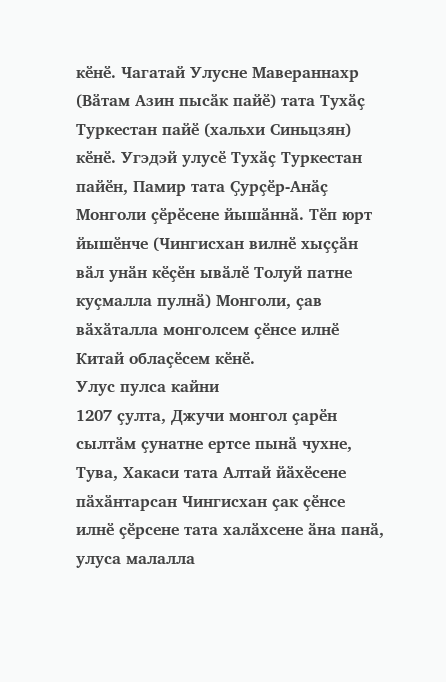кӗнӗ. Чагатай Улусне Мавераннахр (Вӑтам Азин пысӑк пайӗ) тата Тухӑҫ Туркестан пайӗ (хальхи Синьцзян) кӗнӗ. Угэдэй улусӗ Тухӑҫ Туркестан пайӗн, Памир тата Ҫурҫӗр-Анӑҫ Монголи ҫӗрӗсене йышӑннӑ. Тӗп юрт йышӗнче (Чингисхан вилнӗ хыҫҫӑн вӑл унӑн кӗҫӗн ывӑлӗ Толуй патне куҫмалла пулнӑ) Монголи, ҫав вӑхӑталла монголсем ҫӗнсе илнӗ Китай облаҫӗсем кӗнӗ.
Улус пулса кайни
1207 ҫулта, Джучи монгол ҫарӗн сылтӑм ҫунатне ертсе пынӑ чухне, Тува, Хакаси тата Алтай йӑхӗсене пӑхӑнтарсан Чингисхан ҫак ҫӗнсе илнӗ ҫӗрсене тата халӑхсене ӑна панӑ, улуса малалла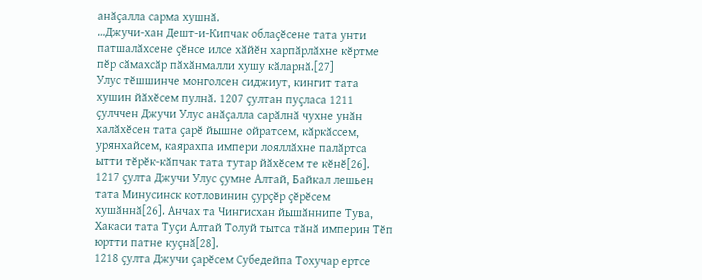анӑҫалла сарма хушнӑ.
…Джучи-хан Дешт-и-Кипчак облаҫӗсене тата унти патшалӑхсене ҫӗнсе илсе хӑйӗн харпӑрлӑхне кӗртме пӗр сӑмахсӑр пӑхӑнмалли хушу кӑларнӑ.[27]
Улус тӗшшинче монголсен сиджиут, кингит тата хушин йӑхӗсем пулнӑ. 1207 ҫултан пуҫласа 1211 ҫулччен Джучи Улус анӑҫалла сарӑлнӑ чухне унӑн халӑхӗсен тата ҫарӗ йышне ойратсем, кӑркӑссем, урянхайсем, каярахпа импери лояллӑхне палӑртса ытти тӗрӗк-кӑпчак тата тутар йӑхӗсем те кӗнӗ[26].
1217 ҫулта Джучи Улус ҫумне Алтай, Байкал лешьен тата Минусинск котловинин ҫурҫӗр ҫӗрӗсем хушӑннӑ[26]. Анчах та Чингисхан йышӑннипе Тува, Хакаси тата Туҫи Алтай Толуй тытса тӑнӑ империн Тӗп юртти патне куҫнӑ[28].
1218 ҫулта Джучи ҫарӗсем Субедейпа Тохучар ертсе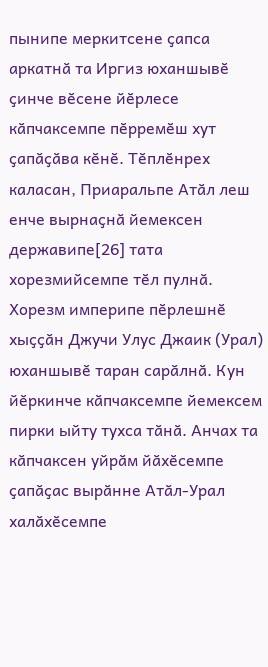пынипе меркитсене ҫапса аркатнӑ та Иргиз юханшывӗ ҫинче вӗсене йӗрлесе кӑпчаксемпе пӗрремӗш хут ҫапӑҫӑва кӗнӗ. Тӗплӗнрех каласан, Приаральпе Атӑл леш енче вырнаҫнӑ йемексен державипе[26] тата хорезмийсемпе тӗл пулнӑ.
Хорезм империпе пӗрлешнӗ хыҫҫӑн Джучи Улус Джаик (Урал) юханшывӗ таран сарӑлнӑ. Кун йӗркинче кӑпчаксемпе йемексем пирки ыйту тухса тӑнӑ. Анчах та кӑпчаксен уйрӑм йӑхӗсемпе ҫапӑҫас вырӑнне Атӑл-Урал халӑхӗсемпе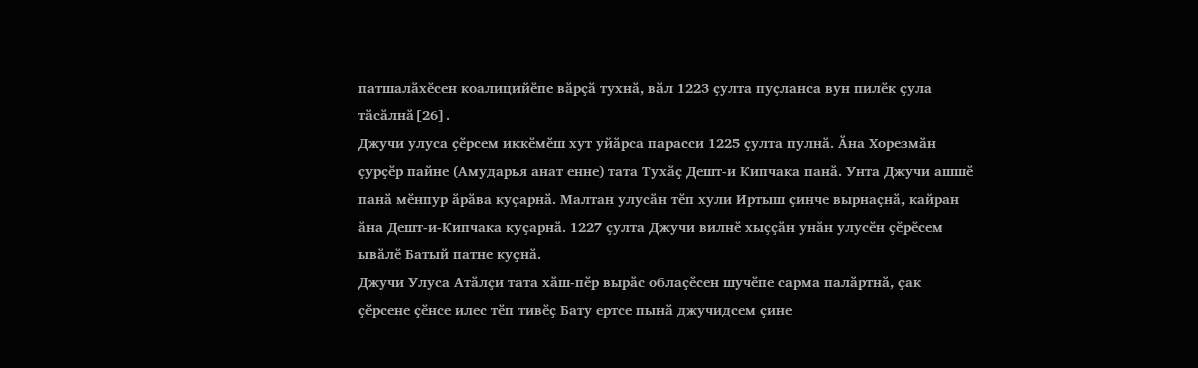патшалӑхӗсен коалицийӗпе вӑрҫӑ тухнӑ, вӑл 1223 ҫулта пуҫланса вун пилӗк ҫула тӑсӑлнӑ[26].
Джучи улуса ҫӗрсем иккӗмӗш хут уйӑрса парасси 1225 ҫулта пулнӑ. Ӑна Хорезмӑн ҫурҫӗр пайне (Амударья анат енне) тата Тухӑҫ Дешт-и Кипчака панӑ. Унта Джучи ашшӗ панӑ мӗнпур ӑрӑва куҫарнӑ. Малтан улусӑн тӗп хули Иртыш ҫинче вырнаҫнӑ, кайран ӑна Дешт-и-Кипчака куҫарнӑ. 1227 ҫулта Джучи вилнӗ хыҫҫӑн унӑн улусӗн ҫӗрӗсем ывӑлӗ Батый патне куҫнӑ.
Джучи Улуса Атӑлҫи тата хӑш-пӗр вырӑс облаҫӗсен шучӗпе сарма палӑртнӑ, ҫак ҫӗрсене ҫӗнсе илес тӗп тивӗҫ Бату ертсе пынӑ джучидсем ҫине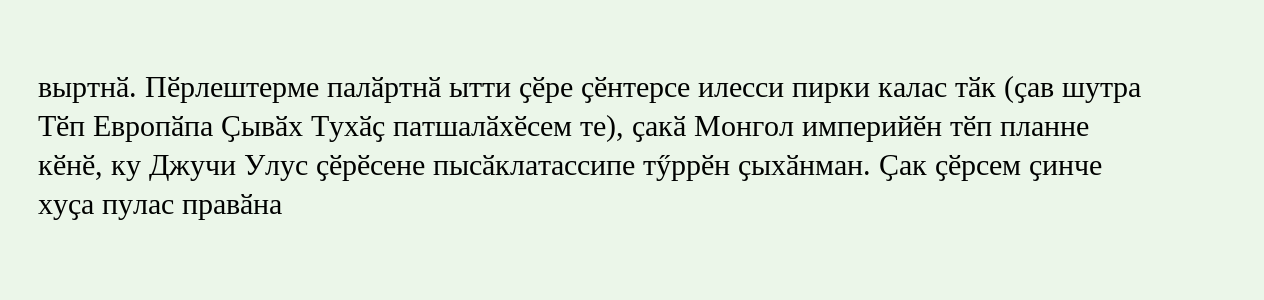выртнӑ. Пӗрлештерме палӑртнӑ ытти ҫӗре ҫӗнтерсе илесси пирки калас тӑк (ҫав шутра Тӗп Европӑпа Ҫывӑх Тухӑҫ патшалӑхӗсем те), ҫакӑ Монгол империйӗн тӗп планне кӗнӗ, ку Джучи Улус ҫӗрӗсене пысӑклатассипе тӳррӗн ҫыхӑнман. Ҫак ҫӗрсем ҫинче хуҫа пулас правӑна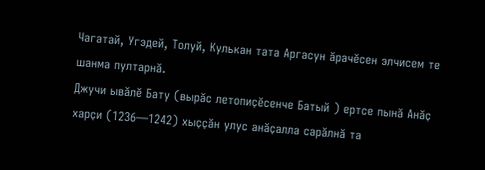Чагатай, Угэдей, Толуй, Кулькан тата Аргасун ӑрачӗсен элчисем те шанма пултарнӑ.
Джучи ывӑлӗ Бату (вырӑс летопиҫӗсенче Батый ) ертсе пынӑ Анӑҫ харҫи (1236—1242) хыҫҫӑн улус анӑҫалла сарӑлнӑ та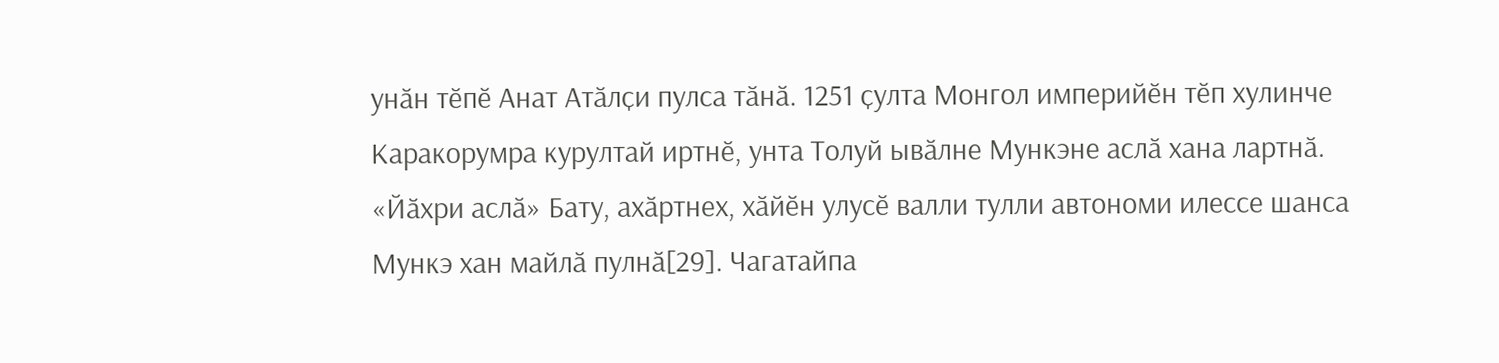унӑн тӗпӗ Анат Атӑлҫи пулса тӑнӑ. 1251 ҫулта Монгол империйӗн тӗп хулинче Каракорумра курултай иртнӗ, унта Толуй ывӑлне Мункэне аслӑ хана лартнӑ. «Йӑхри аслӑ» Бату, ахӑртнех, хӑйӗн улусӗ валли тулли автономи илессе шанса Мункэ хан майлӑ пулнӑ[29]. Чагатайпа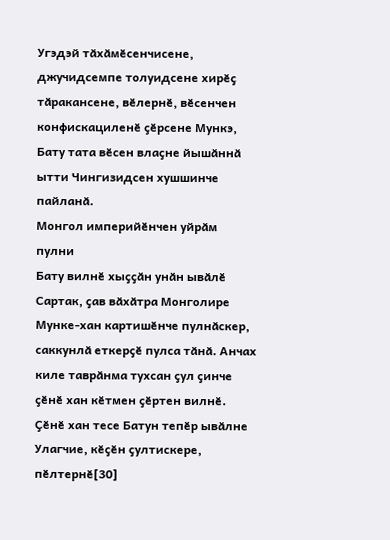Угэдэй тӑхӑмӗсенчисене, джучидсемпе толуидсене хирӗҫ тӑракансене, вӗлернӗ, вӗсенчен конфискациленӗ ҫӗрсене Мункэ, Бату тата вӗсен влаҫне йышӑннӑ ытти Чингизидсен хушшинче пайланӑ.
Монгол империйӗнчен уйрӑм пулни
Бату вилнӗ хыҫҫӑн унӑн ывӑлӗ Сартак, ҫав вӑхӑтра Монголире Мунке-хан картишӗнче пулнӑскер, саккунлӑ еткерҫӗ пулса тӑнӑ. Анчах киле таврӑнма тухсан ҫул ҫинче ҫӗнӗ хан кӗтмен ҫӗртен вилнӗ. Ҫӗнӗ хан тесе Батун тепӗр ывӑлне Улагчие, кӗҫӗн ҫултискере, пӗлтернӗ[30]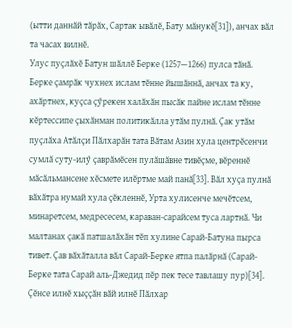(ытти даннӑй тӑрӑх, Сартак ывӑлӗ, Бату мӑнукӗ[31]), анчах вӑл та часах вилнӗ.
Улус пуҫлӑхӗ Батун шӑллӗ Берке (1257—1266) пулса тӑнӑ. Берке ҫамрӑк чухнех ислам тӗнне йышӑннӑ, анчах та ку, ахӑртнех, куҫса ҫӳрекен халӑхӑн пысӑк пайне ислам тӗнне кӗртессипе ҫыхӑнман политикӑлла утӑм пулнӑ. Ҫак утӑм пуҫлӑха Атӑлҫи Пӑлхарӑн тата Вӑтам Азин хула центрӗсенчи сумлӑ суту-илӳ ҫаврӑмӗсен пулӑшӑвне тивӗҫме, вӗреннӗ мӑсӑльмансене хӗсмете илӗртме май панӑ[33]. Вӑл хуҫа пулнӑ вӑхӑтра нумай хула ҫӗкленнӗ, Урта хулисенче мечӗтсем, минаретсем, медресесем, караван-сарайсем туса лартнӑ. Чи малтанах ҫакӑ патшалӑхӑн тӗп хулине Сарай-Батуна пырса тивет. Ҫав вӑхӑталла вӑл Сарай-Берке ятпа палӑрнӑ (Сарай-Берке тата Сарай аль-Джедид пӗр пек тесе тавлашу пур)[34]. Ҫӗнсе илнӗ хыҫҫӑн вӑй илнӗ Пӑлхар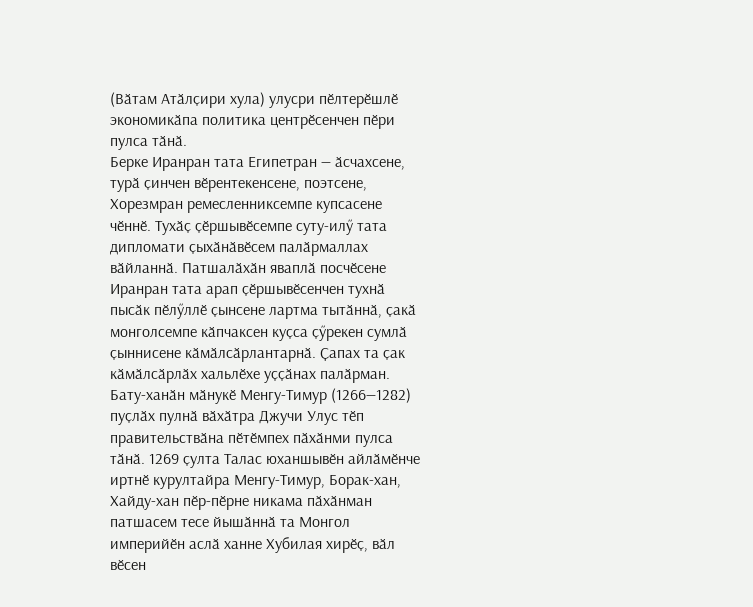(Вӑтам Атӑлҫири хула) улусри пӗлтерӗшлӗ экономикӑпа политика центрӗсенчен пӗри пулса тӑнӑ.
Берке Иранран тата Египетран — ӑсчахсене, турӑ ҫинчен вӗрентекенсене, поэтсене, Хорезмран ремесленниксемпе купсасене чӗннӗ. Тухӑҫ ҫӗршывӗсемпе суту-илӳ тата дипломати ҫыхӑнӑвӗсем палӑрмаллах вӑйланнӑ. Патшалӑхӑн яваплӑ посчӗсене Иранран тата арап ҫӗршывӗсенчен тухнӑ пысӑк пӗлӳллӗ ҫынсене лартма тытӑннӑ, ҫакӑ монголсемпе кӑпчаксен куҫса ҫӳрекен сумлӑ ҫыннисене кӑмӑлсӑрлантарнӑ. Ҫапах та ҫак кӑмӑлсӑрлӑх хальлӗхе уҫҫӑнах палӑрман.
Бату-ханӑн мӑнукӗ Менгу-Тимур (1266—1282) пуҫлӑх пулнӑ вӑхӑтра Джучи Улус тӗп правительствӑна пӗтӗмпех пӑхӑнми пулса тӑнӑ. 1269 ҫулта Талас юханшывӗн айлӑмӗнче иртнӗ курултайра Менгу-Тимур, Борак-хан, Хайду-хан пӗр-пӗрне никама пӑхӑнман патшасем тесе йышӑннӑ та Монгол империйӗн аслӑ ханне Хубилая хирӗҫ, вӑл вӗсен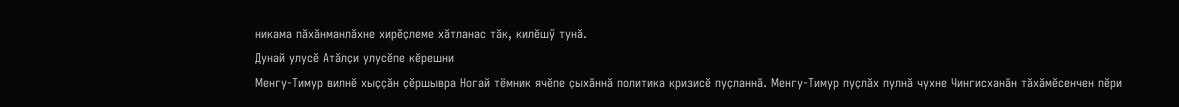никама пӑхӑнманлӑхне хирӗҫлеме хӑтланас тӑк, килӗшӳ тунӑ.
Дунай улусӗ Атӑлҫи улусӗпе кӗрешни
Менгу-Тимур вилнӗ хыҫҫӑн ҫӗршывра Ногай тёмник ячӗпе ҫыхӑннӑ политика кризисӗ пуҫланнӑ. Менгу-Тимур пуҫлӑх пулнӑ чухне Чингисханӑн тӑхӑмӗсенчен пӗри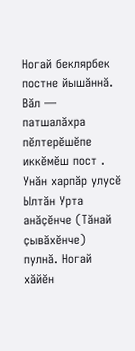Ногай беклярбек постне йышӑннӑ. Вӑл — патшалӑхра пӗлтерӗшӗпе иккӗмӗш пост . Унӑн харпӑр улусӗ Ылтӑн Урта анӑҫӗнче (Тӑнай ҫывӑхӗнче) пулнӑ. Ногай хӑйӗн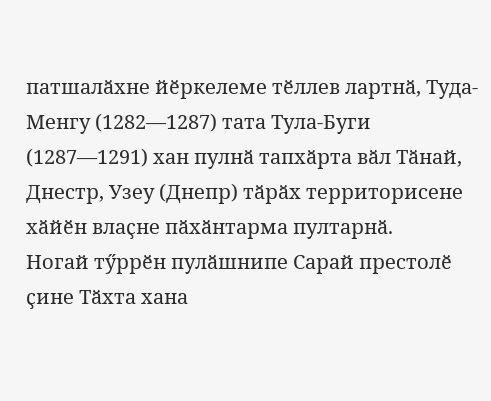патшалӑхне йӗркелеме тӗллев лартнӑ, Туда-Менгу (1282—1287) тата Тула-Буги (1287—1291) хан пулнӑ тапхӑрта вӑл Тӑнай, Днестр, Узеу (Днепр) тӑрӑх территорисене хӑйӗн влаҫне пӑхӑнтарма пултарнӑ.
Ногай тӳррӗн пулӑшнипе Сарай престолӗ ҫине Тӑхта хана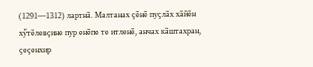(1291—1312) лартнӑ. Малтанах ҫӗнӗ пуҫлӑх хӑйӗн хӳтӗлевҫине пур енӗпе те итленӗ, анчах кӑштахран, ҫеҫенхир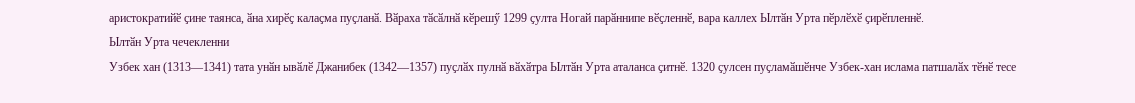аристократийӗ ҫине таянса, ӑна хирӗҫ калаҫма пуҫланӑ. Вӑраха тӑсӑлнӑ кӗрешӳ 1299 ҫулта Ногай парӑннипе вӗҫленнӗ, вара каллех Ылтӑн Урта пӗрлӗхӗ ҫирӗпленнӗ.
Ылтӑн Урта чечекленни
Узбек хан (1313—1341) тата унӑн ывӑлӗ Джанибек (1342—1357) пуҫлӑх пулнӑ вӑхӑтра Ылтӑн Урта аталанса ҫитнӗ. 1320 ҫулсен пуҫламӑшӗнче Узбек-хан ислама патшалӑх тӗнӗ тесе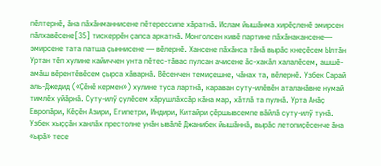пӗлтернӗ, ӑна пӑхӑнманнисене пӗтерессипе хӑратнӑ. Ислам йышӑнма хирӗҫленӗ эмирсен пӑлхавӗсене[35] тискеррӗн ҫапса аркатнӑ. Монголсен кивӗ партине пӑхӑнакансене— эмирсене тата патша ҫыннисене — вӗлернӗ. Хансене пӑхӑнса тӑнӑ вырӑс кнеҫӗсем Ылтӑн Уртан тӗп хулине кайиччен унта пӗтес-тӑвас пулсан ачисене ӑс-хакӑл халалӗсем, ашшӗ-амӑш вӗрентӗвӗсем ҫырса хӑварнӑ. Вӗсенчен темиҫешне, чӑнах та, вӗлернӗ. Узбек Сарай аль-Джедид («Ҫӗнӗ кермен») хулине туса лартнӑ, караван суту-илӗвӗн аталанӑвне нумай тимлӗх уйӑрнӑ. Суту-илӳ ҫулӗсем хӑрушлӑхсӑр кӑна мар, хӑтлӑ та пулнӑ. Урта Анӑҫ Европӑри, Кӗҫӗн Азири, Египетри, Индири, Китайри ҫӗршывсемпе вӑйлӑ суту-илӳ тунӑ. Узбек хыҫҫӑн ханлӑх престолне унӑн ывӑлӗ Джанибек йышӑннӑ, вырӑс летопиҫӗсенче ӑна «ырӑ» тесе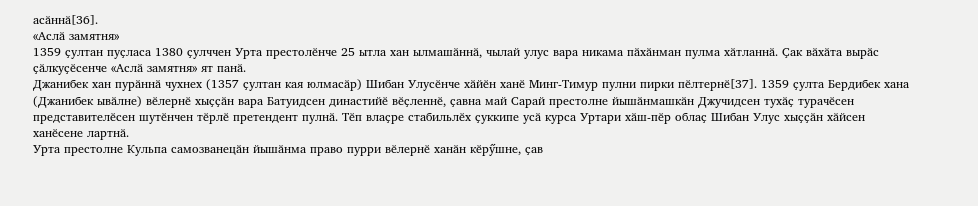асӑннӑ[36].
«Аслӑ замятня»
1359 ҫултан пуҫласа 1380 ҫулччен Урта престолӗнче 25 ытла хан ылмашӑннӑ, чылай улус вара никама пӑхӑнман пулма хӑтланнӑ. Ҫак вӑхӑта вырӑс ҫӑлкуҫӗсенче «Аслӑ замятня» ят панӑ.
Джанибек хан пурӑннӑ чухнех (1357 ҫултан кая юлмасӑр) Шибан Улусӗнче хӑйӗн ханӗ Минг-Тимур пулни пирки пӗлтернӗ[37]. 1359 ҫулта Бердибек хана (Джанибек ывӑлне) вӗлернӗ хыҫҫӑн вара Батуидсен династийӗ вӗҫленнӗ, ҫавна май Сарай престолне йышӑнмашкӑн Джучидсен тухӑҫ турачӗсен представителӗсен шутӗнчен тӗрлӗ претендент пулнӑ. Тӗп влаҫре стабильлӗх ҫуккипе усӑ курса Уртари хӑш-пӗр облаҫ Шибан Улус хыҫҫӑн хӑйсен ханӗсене лартнӑ.
Урта престолне Кульпа самозванецӑн йышӑнма право пурри вӗлернӗ ханӑн кӗрӳшне, ҫав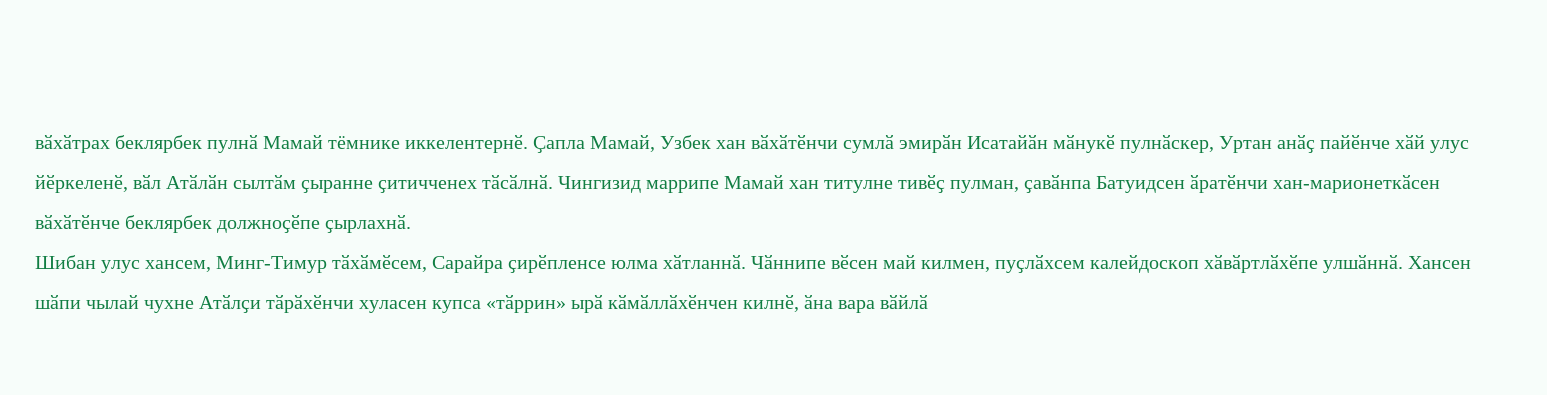вӑхӑтрах беклярбек пулнӑ Мамай тёмнике иккелентернӗ. Ҫапла Мамай, Узбек хан вӑхӑтӗнчи сумлӑ эмирӑн Исатайӑн мӑнукӗ пулнӑскер, Уртан анӑҫ пайӗнче хӑй улус йӗркеленӗ, вӑл Атӑлӑн сылтӑм ҫыранне ҫитичченех тӑсӑлнӑ. Чингизид маррипе Мамай хан титулне тивӗҫ пулман, ҫавӑнпа Батуидсен ӑратӗнчи хан-марионеткӑсен вӑхӑтӗнче беклярбек должноҫӗпе ҫырлахнӑ.
Шибан улус хансем, Минг-Тимур тӑхӑмӗсем, Сарайра ҫирӗпленсе юлма хӑтланнӑ. Чӑннипе вӗсен май килмен, пуҫлӑхсем калейдоскоп хӑвӑртлӑхӗпе улшӑннӑ. Хансен шӑпи чылай чухне Атӑлҫи тӑрӑхӗнчи хуласен купса «тӑррин» ырӑ кӑмӑллӑхӗнчен килнӗ, ӑна вара вӑйлӑ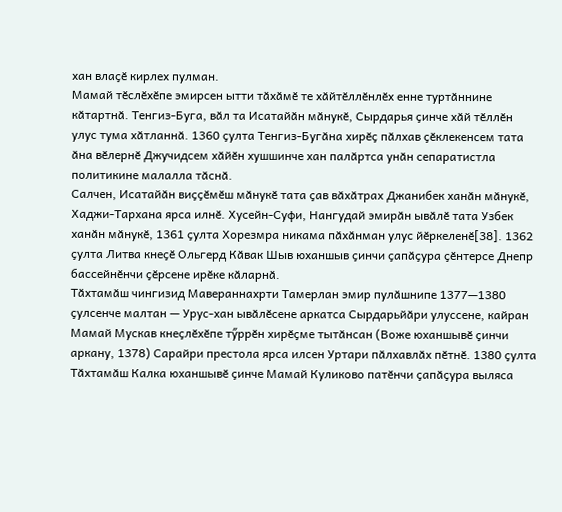хан влаҫӗ кирлех пулман.
Мамай тӗслӗхӗпе эмирсен ытти тӑхӑмӗ те хӑйтӗллӗнлӗх енне туртӑннине кӑтартнӑ. Тенгиз-Буга, вӑл та Исатайӑн мӑнукӗ, Сырдарья ҫинче хӑй тӗллӗн улус тума хӑтланнӑ. 1360 ҫулта Тенгиз-Бугӑна хирӗҫ пӑлхав ҫӗклекенсем тата ӑна вӗлернӗ Джучидсем хӑйӗн хушшинче хан палӑртса унӑн сепаратистла политикине малалла тӑснӑ.
Салчен, Исатайӑн виҫҫӗмӗш мӑнукӗ тата ҫав вӑхӑтрах Джанибек ханӑн мӑнукӗ, Хаджи-Тархана ярса илнӗ. Хусейн-Суфи, Нангудай эмирӑн ывӑлӗ тата Узбек ханӑн мӑнукӗ, 1361 ҫулта Хорезмра никама пӑхӑнман улус йӗркеленӗ[38]. 1362 ҫулта Литва кнеҫӗ Ольгерд Кӑвак Шыв юханшыв ҫинчи ҫапӑҫура ҫӗнтерсе Днепр бассейнӗнчи ҫӗрсене ирӗке кӑларнӑ.
Тӑхтамӑш чингизид Мавераннахрти Тамерлан эмир пулӑшнипе 1377—1380 ҫулсенче малтан — Урус-хан ывӑлӗсене аркатса Сырдарьйӑри улуссене, кайран Мамай Мускав кнеҫлӗхӗпе тӳррӗн хирӗҫме тытӑнсан (Воже юханшывӗ ҫинчи аркану, 1378) Сарайри престола ярса илсен Уртари пӑлхавлӑх пӗтнӗ. 1380 ҫулта Тӑхтамӑш Калка юханшывӗ ҫинче Мамай Куликово патӗнчи ҫапӑҫура выляса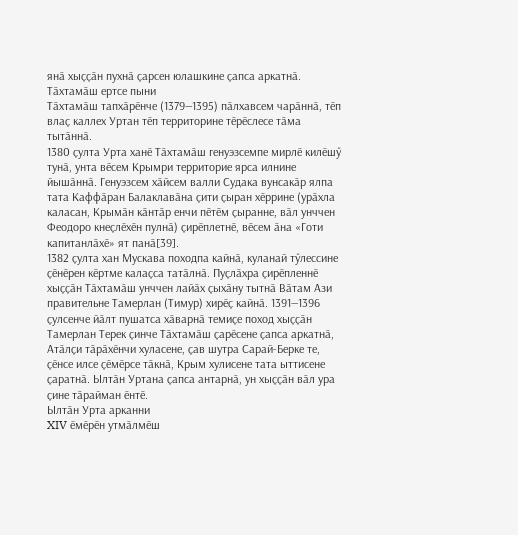янӑ хыҫҫӑн пухнӑ ҫарсен юлашкине ҫапса аркатнӑ.
Тӑхтамӑш ертсе пыни
Тӑхтамӑш тапхӑрӗнче (1379—1395) пӑлхавсем чарӑннӑ, тӗп влаҫ каллех Уртан тӗп территорине тӗрӗслесе тӑма тытӑннӑ.
1380 ҫулта Урта ханӗ Тӑхтамӑш генуэзсемпе мирлӗ килӗшӳ тунӑ, унта вӗсем Крымри территорие ярса илнине йышӑннӑ. Генуэзсем хӑйсем валли Судака вунсакӑр ялпа тата Каффӑран Балаклавӑна ҫити ҫыран хӗррине (урӑхла каласан, Крымӑн кӑнтӑр енчи пӗтӗм ҫыранне, вӑл унччен Феодоро кнеҫлӗхӗн пулнӑ) ҫирӗплетнӗ, вӗсем ӑна «Готи капитанлӑхӗ» ят панӑ[39].
1382 ҫулта хан Мускава походпа кайнӑ, куланай тӳлессине ҫӗнӗрен кӗртме калаҫса татӑлнӑ. Пуҫлӑхра ҫирӗпленнӗ хыҫҫӑн Тӑхтамӑш унччен лайӑх ҫыхӑну тытнӑ Вӑтам Ази правительне Тамерлан (Тимур) хирӗҫ кайнӑ. 1391—1396 ҫулсенче йӑлт пушатса хӑварнӑ темиҫе поход хыҫҫӑн Тамерлан Терек ҫинче Тӑхтамӑш ҫарӗсене ҫапса аркатнӑ, Атӑлҫи тӑрӑхӗнчи хуласене, ҫав шутра Сарай-Берке те, ҫӗнсе илсе ҫӗмӗрсе тӑкнӑ, Крым хулисене тата ыттисене ҫаратнӑ. Ылтӑн Уртана ҫапса антарнӑ, ун хыҫҫӑн вӑл ура ҫине тӑрайман ӗнтӗ.
Ылтӑн Урта арканни
XIV ӗмӗрӗн утмӑлмӗш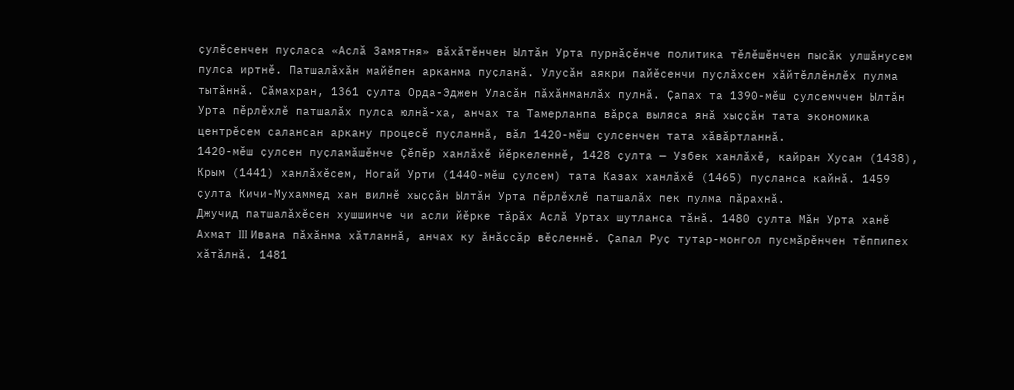ҫулӗсенчен пуҫласа «Аслӑ Замятня» вӑхӑтӗнчен Ылтӑн Урта пурнӑҫӗнче политика тӗлӗшӗнчен пысӑк улшӑнусем пулса иртнӗ. Патшалӑхӑн майӗпен арканма пуҫланӑ. Улусӑн аякри пайӗсенчи пуҫлӑхсен хӑйтӗллӗнлӗх пулма тытӑннӑ. Сӑмахран, 1361 ҫулта Орда-Эджен Уласӑн пӑхӑнманлӑх пулнӑ. Ҫапах та 1390-мӗш ҫулсемччен Ылтӑн Урта пӗрлӗхлӗ патшалӑх пулса юлнӑ-ха, анчах та Тамерланпа вӑрҫа выляса янӑ хыҫҫӑн тата экономика центрӗсем салансан аркану процесӗ пуҫланнӑ, вӑл 1420-мӗш ҫулсенчен тата хӑвӑртланнӑ.
1420-мӗш ҫулсен пуҫламӑшӗнче Ҫӗпӗр ханлӑхӗ йӗркеленнӗ, 1428 ҫулта — Узбек ханлӑхӗ, кайран Хусан (1438), Крым (1441) ханлӑхӗсем, Ногай Урти (1440-мӗш ҫулсем) тата Казах ханлӑхӗ (1465) пуҫланса кайнӑ. 1459 ҫулта Кичи-Мухаммед хан вилнӗ хыҫҫӑн Ылтӑн Урта пӗрлӗхлӗ патшалӑх пек пулма пӑрахнӑ.
Джучид патшалӑхӗсен хушшинче чи асли йӗрке тӑрӑх Аслӑ Уртах шутланса тӑнӑ. 1480 ҫулта Мӑн Урта ханӗ Ахмат III Ивана пӑхӑнма хӑтланнӑ, анчах ку ӑнӑҫсӑр вӗҫленнӗ. Ҫапал Руҫ тутар-монгол пусмӑрӗнчен тӗппипех хӑтӑлнӑ. 1481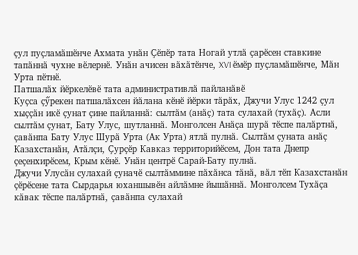ҫул пуҫламӑшӗнче Ахмата унӑн Ҫӗпӗр тата Ногай утлӑ ҫарӗсен ставкине тапӑннӑ чухне вӗлернӗ. Унӑн ачисен вӑхӑтӗнче, XVI ӗмӗр пуҫламӑшӗнче, Мӑн Урта пӗтнӗ.
Патшалӑх йӗркелӗвӗ тата административлӑ пайланӑвӗ
Куҫса ҫӳрекен патшалӑхсен йӑлана кӗнӗ йӗрки тӑрӑх, Джучи Улус 1242 ҫул хыҫҫӑн икӗ ҫунат ҫине пайланнӑ: сылтӑм (анӑҫ) тата сулахай (тухӑҫ). Асли сылтӑм ҫунат, Бату Улус, шутланнӑ. Монголсен Анӑҫа шурӑ тӗспе палӑртнӑ, ҫавӑнпа Бату Улус Шурӑ Урта (Ак Урта) ятлӑ пулнӑ. Сылтӑм ҫуната анӑҫ Казахстанӑн, Атӑлҫи, Ҫурҫӗр Кавказ территорийӗсем, Дон тата Днепр ҫеҫенхирӗсем, Крым кӗнӗ. Унӑн центрӗ Сарай-Бату пулнӑ.
Джучи Улусӑн сулахай ҫуначӗ сылтӑммине пӑхӑнса тӑнӑ, вӑл тӗп Казахстанӑн ҫӗрӗсене тата Сырдарья юханшывӗн айлӑмне йышӑннӑ. Монголсем Тухӑҫа кӑвак тӗспе палӑртнӑ, ҫавӑнпа сулахай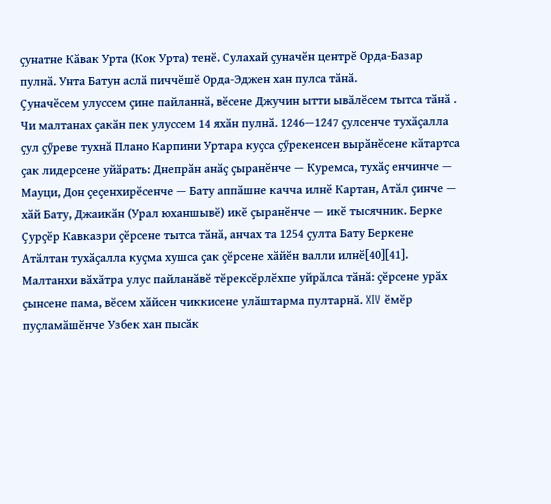ҫунатне Кӑвак Урта (Кок Урта) тенӗ. Сулахай ҫуначӗн центрӗ Орда-Базар пулнӑ. Унта Батун аслӑ пиччӗшӗ Орда-Эджен хан пулса тӑнӑ.
Ҫуначӗсем улуссем ҫине пайланнӑ, вӗсене Джучин ытти ывӑлӗсем тытса тӑнӑ . Чи малтанах ҫакӑн пек улуссем 14 яхӑн пулнӑ. 1246—1247 ҫулсенче тухӑҫалла ҫул ҫӳреве тухнӑ Плано Карпини Уртара куҫса ҫӳрекенсен вырӑнӗсене кӑтартса ҫак лидерсене уйӑрать: Днепрӑн анӑҫ ҫыранӗнче — Куремса, тухӑҫ енчинче — Мауци, Дон ҫеҫенхирӗсенче — Бату аппӑшне качча илнӗ Картан, Атӑл ҫинче — хӑй Бату, Джаикӑн (Урал юханшывӗ) икӗ ҫыранӗнче — икӗ тысячник. Берке Ҫурҫӗр Кавказри ҫӗрсене тытса тӑнӑ, анчах та 1254 ҫулта Бату Беркене Атӑлтан тухӑҫалла куҫма хушса ҫак ҫӗрсене хӑйӗн валли илнӗ[40][41].
Малтанхи вӑхӑтра улус пайланӑвӗ тӗрексӗрлӗхпе уйрӑлса тӑнӑ: ҫӗрсене урӑх ҫынсене пама, вӗсем хӑйсен чиккисене улӑштарма пултарнӑ. XIV ӗмӗр пуҫламӑшӗнче Узбек хан пысӑк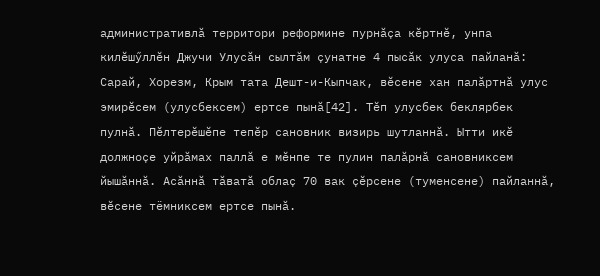административлӑ территори реформине пурнӑҫа кӗртнӗ, унпа килӗшӳллӗн Джучи Улусӑн сылтӑм ҫунатне 4 пысӑк улуса пайланӑ: Сарай, Хорезм, Крым тата Дешт-и-Кыпчак, вӗсене хан палӑртнӑ улус эмирӗсем (улусбексем) ертсе пынӑ[42]. Тӗп улусбек беклярбек пулнӑ. Пӗлтерӗшӗпе тепӗр сановник визирь шутланнӑ. Ытти икӗ должноҫе уйрӑмах паллӑ е мӗнпе те пулин палӑрнӑ сановниксем йышӑннӑ. Асӑннӑ тӑватӑ облаҫ 70 вак ҫӗрсене (туменсене) пайланнӑ, вӗсене тёмниксем ертсе пынӑ.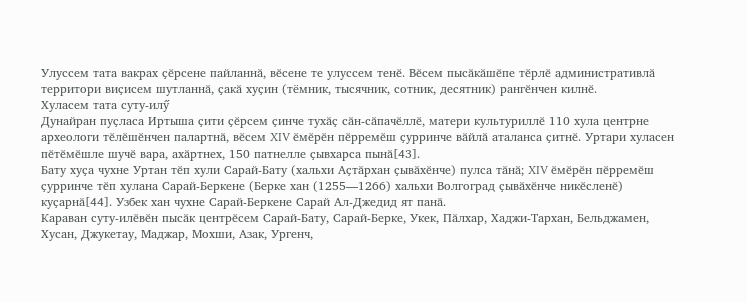Улуссем тата вакрах ҫӗрсене пайланнӑ, вӗсене те улуссем тенӗ. Вӗсем пысӑкӑшӗпе тӗрлӗ административлӑ территори виҫисем шутланнӑ, ҫакӑ хуҫин (тёмник, тысячник, сотник, десятник) рангӗнчен килнӗ.
Хуласем тата суту-илӳ
Дунайран пуҫласа Иртыша ҫити ҫӗрсем ҫинче тухӑҫ сӑн-сӑпачӗллӗ, матери культуриллӗ 110 хула центрне археологи тӗлӗшӗнчен палартнӑ, вӗсем XIV ӗмӗрӗн пӗрремӗш ҫурринче вӑйлӑ аталанса ҫитнӗ. Уртари хуласен пӗтӗмӗшле шучӗ вара, ахӑртнех, 150 патнелле ҫывхарса пынӑ[43].
Бату хуҫа чухне Уртан тӗп хули Сарай-Бату (хальхи Аҫтӑрхан ҫывӑхӗнче) пулса тӑнӑ; XIV ӗмӗрӗн пӗрремӗш ҫурринче тӗп хулана Сарай-Беркене (Берке хан (1255—1266) хальхи Волгоград ҫывӑхӗнче никӗсленӗ) куҫарнӑ[44]. Узбек хан чухне Сарай-Беркене Сарай Ал-Джедид ят панӑ.
Караван суту-илӗвӗн пысӑк центрӗсем Сарай-Бату, Сарай-Берке, Укек, Пӑлхар, Хаджи-Тархан, Бельджамен, Хусан, Джукетау, Маджар, Мохши, Азак, Ургенч,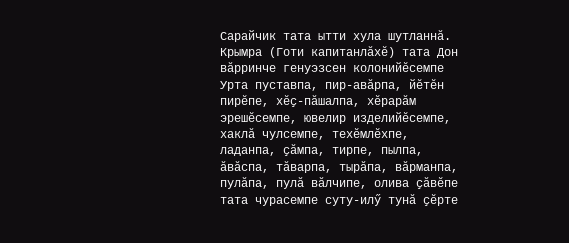Сарайчик тата ытти хула шутланнӑ.
Крымра (Готи капитанлӑхӗ) тата Дон вӑрринче генуэзсен колонийӗсемпе Урта пуставпа, пир-авӑрпа, йӗтӗн пирӗпе, хӗҫ-пӑшалпа, хӗрарӑм эрешӗсемпе, ювелир изделийӗсемпе, хаклӑ чулсемпе, техӗмлӗхпе, ладанпа, ҫӑмпа, тирпе, пылпа, ӑвӑспа, тӑварпа, тырӑпа, вӑрманпа, пулӑпа, пулӑ вӑлчипе, олива ҫӑвӗпе тата чурасемпе суту-илӳ тунӑ ҫӗрте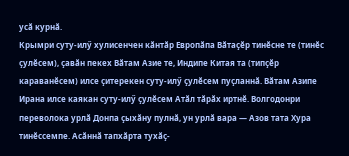усӑ курнӑ.
Крымри суту-илӳ хулисенчен кӑнтӑр Европӑпа Вӑтаҫӗр тинӗсне те (тинӗс ҫулӗсем), ҫавӑн пекех Вӑтам Азие те, Индипе Китая та (типҫӗр караванӗсем) илсе ҫитерекен суту-илӳ ҫулӗсем пуҫланнӑ. Вӑтам Азипе Ирана илсе каякан суту-илӳ ҫулӗсем Атӑл тӑрӑх иртнӗ. Волгодонри переволока урлӑ Донпа ҫыхӑну пулнӑ, ун урлӑ вара — Азов тата Хура тинӗссемпе. Асӑннӑ тапхӑрта тухӑҫ-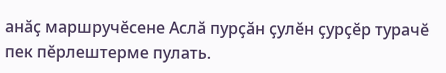анӑҫ маршручӗсене Аслӑ пурҫӑн ҫулӗн ҫурҫӗр турачӗ пек пӗрлештерме пулать.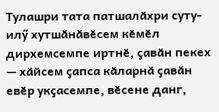Тулашри тата патшалӑхри суту-илӳ хутшӑнӑвӗсем кӗмӗл дирхемсемпе иртнӗ, ҫавӑн пекех — хӑйсем ҫапса кӑларнӑ ҫавӑн евӗр укҫасемпе, вӗсене данг,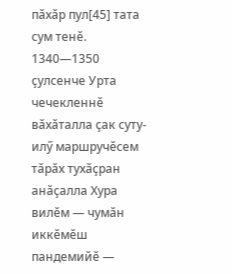пӑхӑр пул[45] тата сум тенӗ.
1340—1350 ҫулсенче Урта чечекленнӗ вӑхӑталла ҫак суту-илӳ маршручӗсем тӑрӑх тухӑҫран анӑҫалла Хура вилӗм — чумӑн иккӗмӗш пандемийӗ —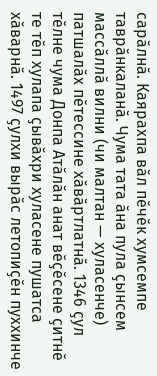сарӑлнӑ. Каярахпа вӑл пӗчӗк хумсемпе таврӑнкаланӑ. Чума тата ӑна пула ҫынсем массӑллӑ вилни (чи малтан — хуласенче) патшалӑх пӗтессине хӑвӑртлатнӑ. 1346 ҫул тӗлне чума Донпа Атӑлӑн анат вӗҫӗсене ҫитнӗ те тӗп хулапа ҫывӑхри хуласене пушатса хӑварнӑ. 1497 ҫулхи вырӑс летопиҫӗн пуххинче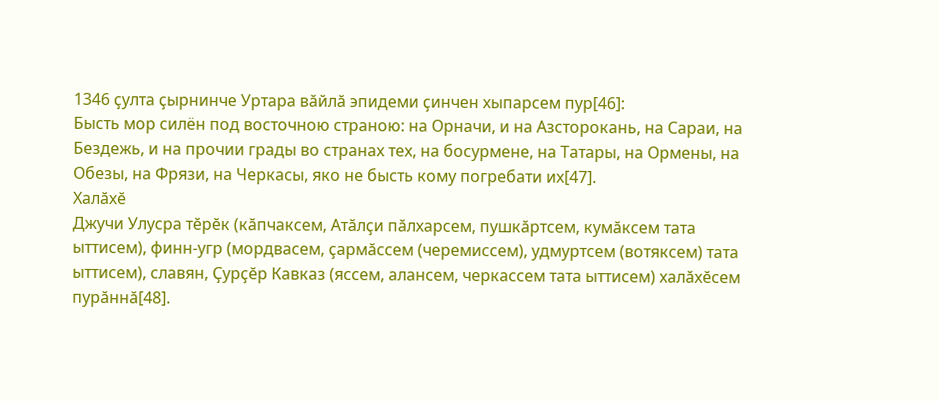1346 ҫулта ҫырнинче Уртара вӑйлӑ эпидеми ҫинчен хыпарсем пур[46]:
Бысть мор силён под восточною страною: на Орначи, и на Азсторокань, на Сараи, на Бездежь, и на прочии грады во странах тех, на босурмене, на Татары, на Ормены, на Обезы, на Фрязи, на Черкасы, яко не бысть кому погребати их[47].
Халӑхӗ
Джучи Улусра тӗрӗк (кӑпчаксем, Атӑлҫи пӑлхарсем, пушкӑртсем, кумӑксем тата ыттисем), финн-угр (мордвасем, ҫармӑссем (черемиссем), удмуртсем (вотяксем) тата ыттисем), славян, Ҫурҫӗр Кавказ (яссем, алансем, черкассем тата ыттисем) халӑхӗсем пурӑннӑ[48].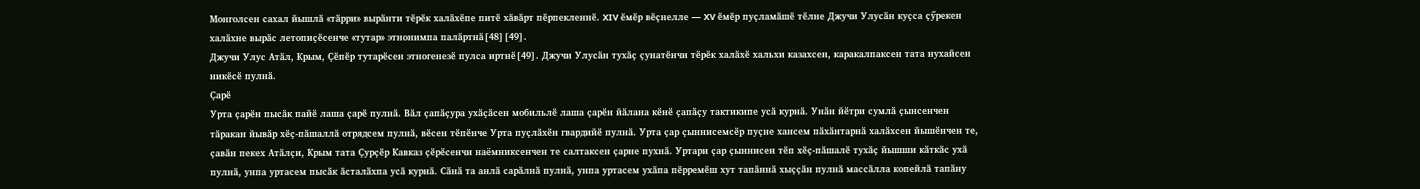Монголсен сахал йышлӑ «тӑрри» вырӑнти тӗрӗк халӑхӗпе питӗ хӑвӑрт пӗрпекленнӗ. XIV ӗмӗр вӗҫнелле — XV ӗмӗр пуҫламӑшӗ тӗлне Джучи Улусӑн куҫса ҫӳрекен халӑхне вырӑс летопиҫӗсенче «тутар» этнонимпа палӑртнӑ[48][49].
Джучи Улус Атӑл, Крым, Ҫӗпӗр тутарӗсен этногенезӗ пулса иртнӗ[49]. Джучи Улусӑн тухӑҫ ҫунатӗнчи тӗрӗк халӑхӗ хальхи казахсен, каракалпаксен тата нухайсен никӗсӗ пулнӑ.
Ҫарӗ
Урта ҫарӗн пысӑк пайӗ лаша ҫарӗ пулнӑ. Вӑл ҫапӑҫура ухӑҫӑсен мобильлӗ лаша ҫарӗн йӑлана кӗнӗ ҫапӑҫу тактикипе усӑ курнӑ. Унӑн йӗтри сумлӑ ҫынсенчен тӑракан йывӑр хӗҫ-пӑшаллӑ отрядсем пулнӑ, вӗсен тӗпӗнче Урта пуҫлӑхӗн гвардийӗ пулнӑ. Урта ҫар ҫыннисемсӗр пуҫне хансем пӑхӑнтарнӑ халӑхсен йышӗнчен те, ҫавӑн пекех Атӑлҫи, Крым тата Ҫурҫӗр Кавказ ҫӗрӗсенчи наёмниксенчен те салтаксен ҫарне пухнӑ. Уртари ҫар ҫыннисен тӗп хӗҫ-пӑшалӗ тухӑҫ йышши кӑткӑс ухӑ пулнӑ, унпа уртасем пысӑк ӑсталӑхпа усӑ курнӑ. Сӑнӑ та анлӑ сарӑлнӑ пулнӑ, унпа уртасем ухӑпа пӗрремӗш хут тапӑннӑ хыҫҫӑн пулнӑ массӑлла копейлӑ тапӑну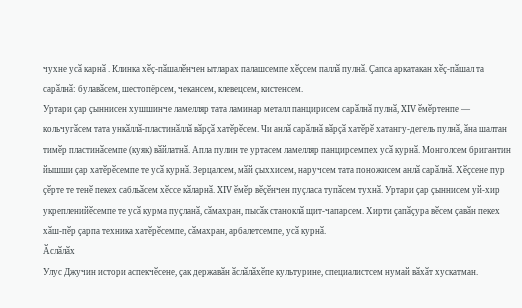чухне усӑ карнӑ . Клинка хӗҫ-пӑшалӗнчен ытларах палашсемпе хӗҫсем паллӑ пулнӑ. Ҫапса аркатакан хӗҫ-пӑшал та сарӑлнӑ: булавӑсем, шестопёрсем, чекансем, клевецсем, кистенсем.
Уртари ҫар ҫыннисен хушшинче ламелляр тата ламинар металл панцирисем сарӑлнӑ пулнӑ, XIV ӗмӗртенпе — кольчугӑсем тата ункӑллӑ-пластинӑллӑ вӑрҫӑ хатӗрӗсем. Чи анлӑ сарӑлнӑ вӑрҫӑ хатӗрӗ хатангу-дегель пулнӑ, ӑна шалтан тимӗр пластинӑсемпе (куяк) вӑйлатнӑ. Апла пулин те уртасем ламелляр панцирсемпех усӑ курнӑ. Монголсем бригантин йышши ҫар хатӗрӗсемпе те усӑ курнӑ. Зерцалсем, мӑй ҫыххисем, наручсем тата поножисем анлӑ сарӑлнӑ. Хӗҫсене пур ҫӗрте те тенӗ пекех сабльӑсем хӗссе кӑларнӑ. XIV ӗмӗр вӗҫӗнчен пуҫласа тупӑсем тухнӑ. Уртари ҫар ҫыннисем уй-хир укрепленийӗсемпе те усӑ курма пуҫланӑ, сӑмахран, пысӑк станоклӑ щит-чапарсем. Хирти ҫапӑҫура вӗсем ҫавӑн пекех хӑш-пӗр ҫарпа техника хатӗрӗсемпе, сӑмахран, арбалетсемпе, усӑ курнӑ.
Ӑслӑлӑх
Улус Джучин истори аспекчӗсене, ҫак державӑн ӑслӑлӑхӗпе культурине, специалистсем нумай вӑхӑт хускатман.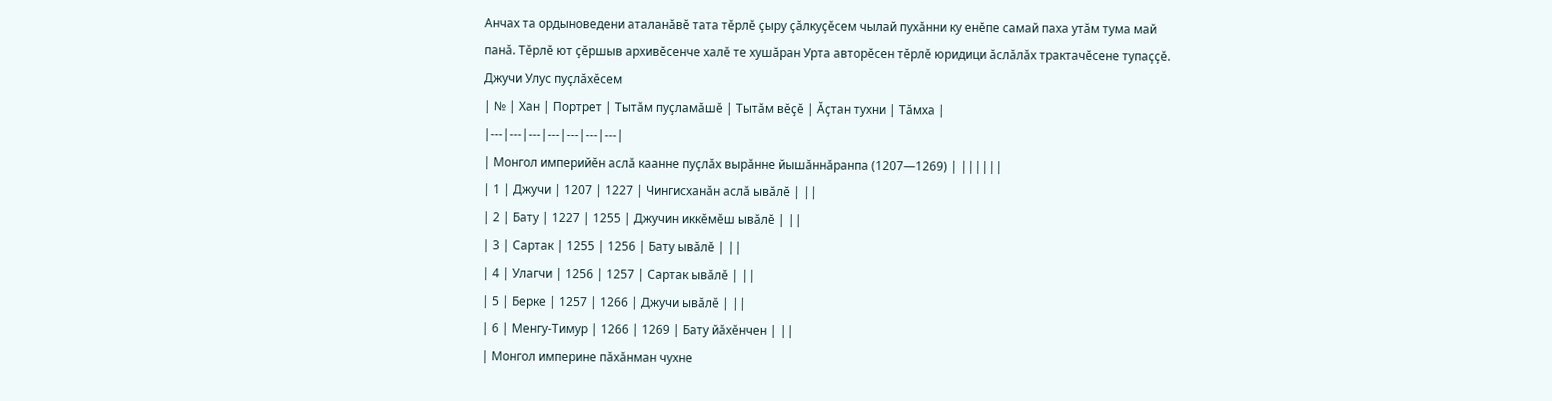Анчах та ордыноведени аталанӑвӗ тата тӗрлӗ ҫыру ҫӑлкуҫӗсем чылай пухӑнни ку енӗпе самай паха утӑм тума май панӑ. Тӗрлӗ ют ҫӗршыв архивӗсенче халӗ те хушӑран Урта авторӗсен тӗрлӗ юридици ӑслӑлӑх трактачӗсене тупаҫҫӗ.
Джучи Улус пуҫлӑхӗсем
| № | Хан | Портрет | Тытӑм пуҫламӑшӗ | Тытӑм вӗҫӗ | Ӑҫтан тухни | Тӑмха |
|---|---|---|---|---|---|---|
| Монгол империйӗн аслӑ каанне пуҫлӑх вырӑнне йышӑннӑранпа (1207—1269) | ||||||
| 1 | Джучи | 1207 | 1227 | Чингисханӑн аслӑ ывӑлӗ | ||
| 2 | Бату | 1227 | 1255 | Джучин иккӗмӗш ывӑлӗ | ||
| 3 | Сартак | 1255 | 1256 | Бату ывӑлӗ | ||
| 4 | Улагчи | 1256 | 1257 | Сартак ывӑлӗ | ||
| 5 | Берке | 1257 | 1266 | Джучи ывӑлӗ | ||
| 6 | Менгу-Тимур | 1266 | 1269 | Бату йӑхӗнчен | ||
| Монгол империне пӑхӑнман чухне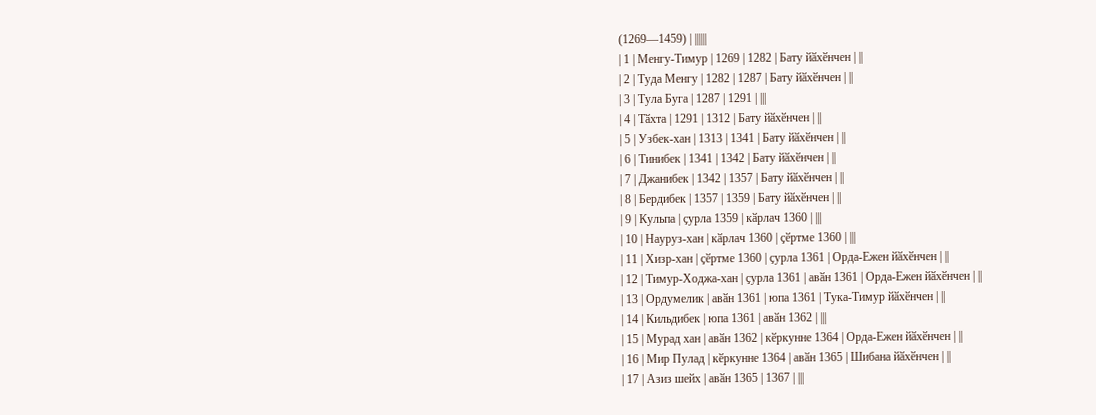(1269—1459) | ||||||
| 1 | Менгу-Тимур | 1269 | 1282 | Бату йӑхӗнчен | ||
| 2 | Туда Менгу | 1282 | 1287 | Бату йӑхӗнчен | ||
| 3 | Тула Буга | 1287 | 1291 | |||
| 4 | Тӑхта | 1291 | 1312 | Бату йӑхӗнчен | ||
| 5 | Узбек-хан | 1313 | 1341 | Бату йӑхӗнчен | ||
| 6 | Тинибек | 1341 | 1342 | Бату йӑхӗнчен | ||
| 7 | Джанибек | 1342 | 1357 | Бату йӑхӗнчен | ||
| 8 | Бердибек | 1357 | 1359 | Бату йӑхӗнчен | ||
| 9 | Кульпа | ҫурла 1359 | кӑрлач 1360 | |||
| 10 | Науруз-хан | кӑрлач 1360 | ҫӗртме 1360 | |||
| 11 | Хизр-хан | ҫӗртме 1360 | ҫурла 1361 | Орда-Ежен йӑхӗнчен | ||
| 12 | Тимур-Ходжа-хан | ҫурла 1361 | авӑн 1361 | Орда-Ежен йӑхӗнчен | ||
| 13 | Ордумелик | авӑн 1361 | юпа 1361 | Тука-Тимур йӑхӗнчен | ||
| 14 | Кильдибек | юпа 1361 | авӑн 1362 | |||
| 15 | Мурад хан | авӑн 1362 | кӗркунне 1364 | Орда-Ежен йӑхӗнчен | ||
| 16 | Мир Пулад | кӗркунне 1364 | авӑн 1365 | Шибана йӑхӗнчен | ||
| 17 | Азиз шейх | авӑн 1365 | 1367 | |||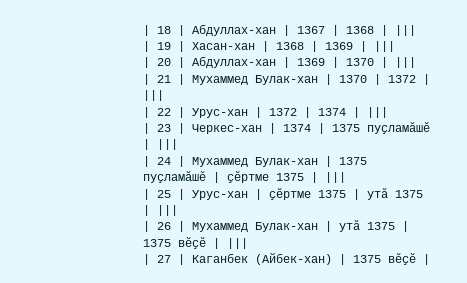| 18 | Абдуллах-хан | 1367 | 1368 | |||
| 19 | Хасан-хан | 1368 | 1369 | |||
| 20 | Абдуллах-хан | 1369 | 1370 | |||
| 21 | Мухаммед Булак-хан | 1370 | 1372 | |||
| 22 | Урус-хан | 1372 | 1374 | |||
| 23 | Черкес-хан | 1374 | 1375 пуҫламӑшӗ | |||
| 24 | Мухаммед Булак-хан | 1375 пуҫламӑшӗ | ҫӗртме 1375 | |||
| 25 | Урус-хан | ҫӗртме 1375 | утӑ 1375 | |||
| 26 | Мухаммед Булак-хан | утӑ 1375 | 1375 вӗҫӗ | |||
| 27 | Каганбек (Айбек-хан) | 1375 вӗҫӗ |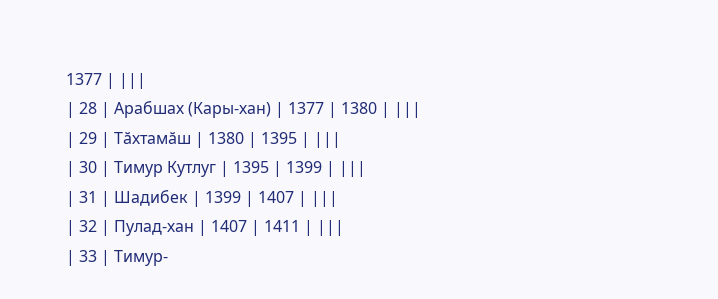1377 | |||
| 28 | Арабшах (Кары-хан) | 1377 | 1380 | |||
| 29 | Тӑхтамӑш | 1380 | 1395 | |||
| 30 | Тимур Кутлуг | 1395 | 1399 | |||
| 31 | Шадибек | 1399 | 1407 | |||
| 32 | Пулад-хан | 1407 | 1411 | |||
| 33 | Тимур-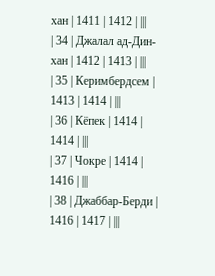хан | 1411 | 1412 | |||
| 34 | Джалал ад-Дин-хан | 1412 | 1413 | |||
| 35 | Керимбердсем | 1413 | 1414 | |||
| 36 | Кёпек | 1414 | 1414 | |||
| 37 | Чокре | 1414 | 1416 | |||
| 38 | Джаббар-Берди | 1416 | 1417 | |||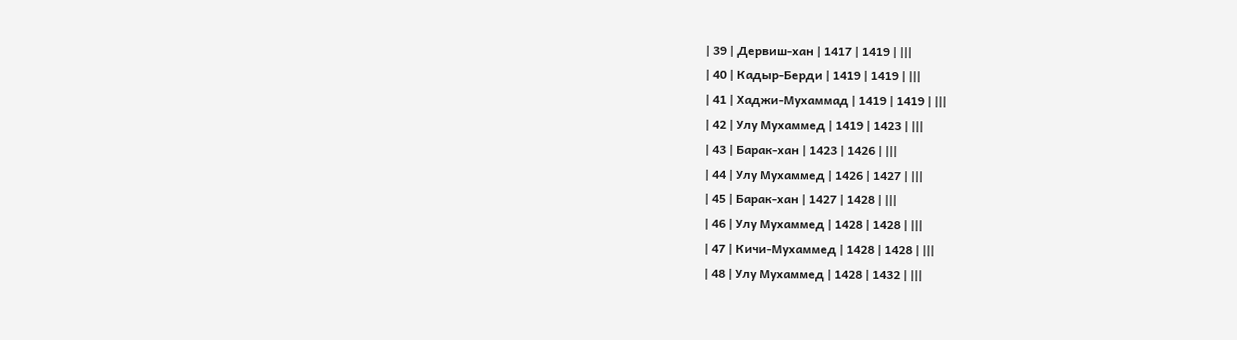| 39 | Дервиш-хан | 1417 | 1419 | |||
| 40 | Кадыр-Берди | 1419 | 1419 | |||
| 41 | Хаджи-Мухаммад | 1419 | 1419 | |||
| 42 | Улу Мухаммед | 1419 | 1423 | |||
| 43 | Барак-хан | 1423 | 1426 | |||
| 44 | Улу Мухаммед | 1426 | 1427 | |||
| 45 | Барак-хан | 1427 | 1428 | |||
| 46 | Улу Мухаммед | 1428 | 1428 | |||
| 47 | Кичи-Мухаммед | 1428 | 1428 | |||
| 48 | Улу Мухаммед | 1428 | 1432 | |||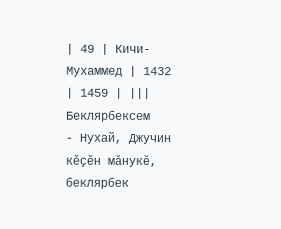| 49 | Кичи-Мухаммед | 1432 | 1459 | |||
Беклярбексем
- Нухай, Джучин кӗҫӗн мӑнукӗ, беклярбек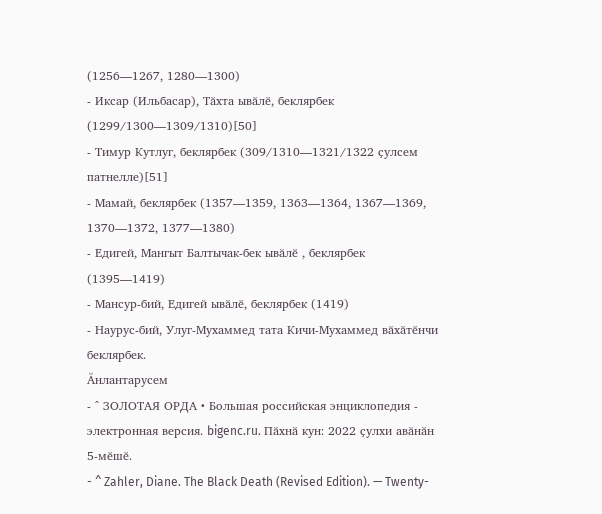(1256—1267, 1280—1300)
- Иксар (Ильбасар), Тӑхта ывӑлӗ, беклярбек (1299/1300—1309/1310)[50]
- Тимур Кутлуг, беклярбек (309/1310—1321/1322 ҫулсем патнелле)[51]
- Мамай, беклярбек (1357—1359, 1363—1364, 1367—1369, 1370—1372, 1377—1380)
- Едигей, Мангыт Балтычак-бек ывӑлӗ , беклярбек (1395—1419)
- Мансур-бий, Едигей ывӑлӗ, беклярбек (1419)
- Наурус-бий, Улуг-Мухаммед тата Кичи-Мухаммед вӑхӑтӗнчи беклярбек.
Ӑнлантарусем
- ^ ЗОЛОТАЯ ОРДА • Большая российская энциклопедия - электронная версия. bigenc.ru. Пӑхнӑ кун: 2022 ҫулхи авӑнӑн 5-мӗшӗ.
- ^ Zahler, Diane. The Black Death (Revised Edition). — Twenty-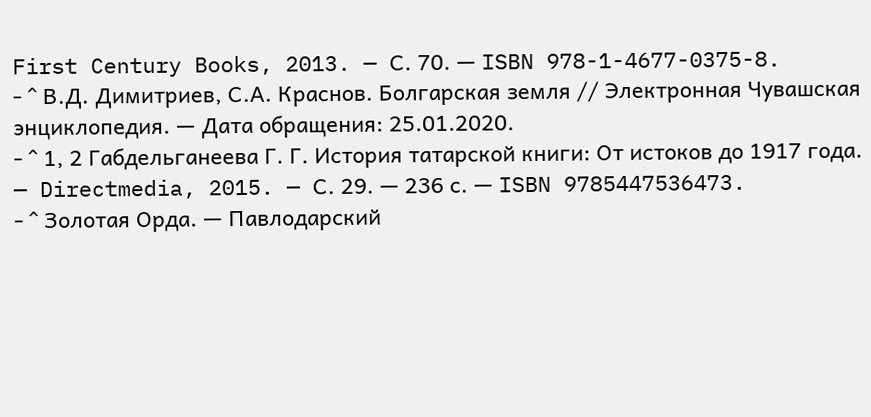First Century Books, 2013. — С. 70. — ISBN 978-1-4677-0375-8.
- ^ В.Д. Димитриев, С.А. Краснов. Болгарская земля // Электронная Чувашская энциклопедия. — Дата обращения: 25.01.2020.
- ^ 1, 2 Габдельганеева Г. Г. История татарской книги: От истоков до 1917 года. — Directmedia, 2015. — С. 29. — 236 с. — ISBN 9785447536473.
- ^ Золотая Орда. — Павлодарский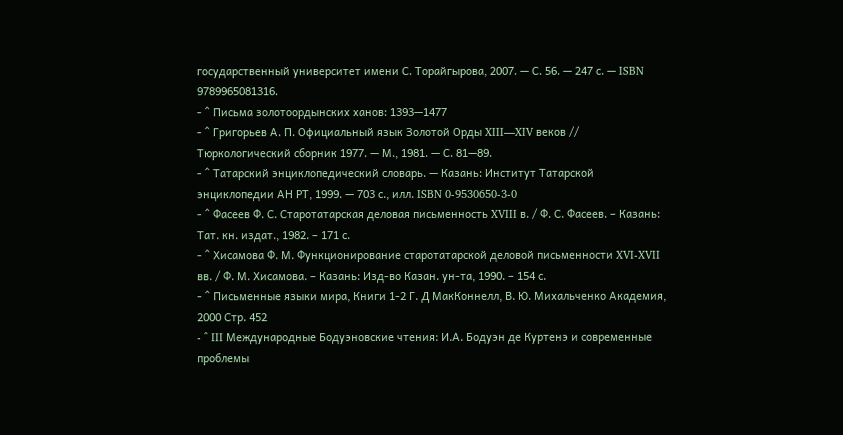государственный университет имени С. Торайгырова, 2007. — С. 56. — 247 с. — ISBN 9789965081316.
- ^ Письма золотоордынских ханов: 1393—1477
- ^ Григорьев А. П. Официальный язык Золотой Орды XIII—XIV веков // Тюркологический сборник 1977. — М., 1981. — С. 81—89.
- ^ Татарский энциклопедический словарь. — Казань: Институт Татарской энциклопедии АН РТ, 1999. — 703 с., илл. ISBN 0-9530650-3-0
- ^ Фасеев Ф. С. Старотатарская деловая письменность XVIII в. / Ф. С. Фасеев. – Казань: Тат. кн. издат., 1982. – 171 с.
- ^ Хисамова Ф. М. Функционирование старотатарской деловой письменности XVI-XVII вв. / Ф. М. Хисамова. – Казань: Изд-во Казан. ун-та, 1990. – 154 с.
- ^ Письменные языки мира, Книги 1-2 Г. Д МакКоннелл, В. Ю. Михальченко Академия, 2000 Стр. 452
- ^ III Международные Бодуэновские чтения: И.А. Бодуэн де Куртенэ и современные проблемы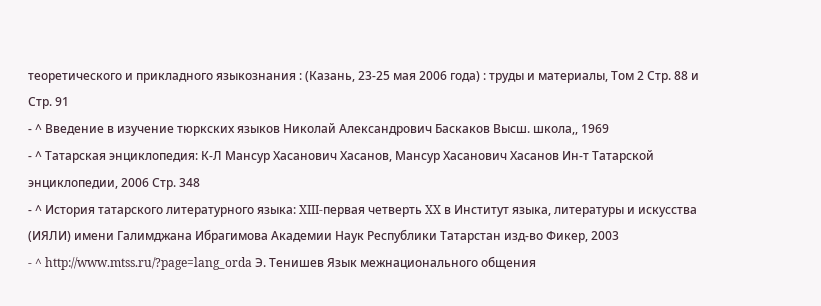теоретического и прикладного языкознания : (Казань, 23-25 мая 2006 года) : труды и материалы, Том 2 Стр. 88 и Стр. 91
- ^ Введение в изучение тюркских языков Николай Александрович Баскаков Высш. школа,, 1969
- ^ Татарская энциклопедия: К-Л Мансур Хасанович Хасанов, Мансур Хасанович Хасанов Ин-т Татарской энциклопедии, 2006 Стр. 348
- ^ История татарского литературного языка: XIII-первая четверть XX в Институт языка, литературы и искусства (ИЯЛИ) имени Галимджана Ибрагимова Академии Наук Республики Татарстан изд-во Фикер, 2003
- ^ http://www.mtss.ru/?page=lang_orda Э. Тенишев Язык межнационального общения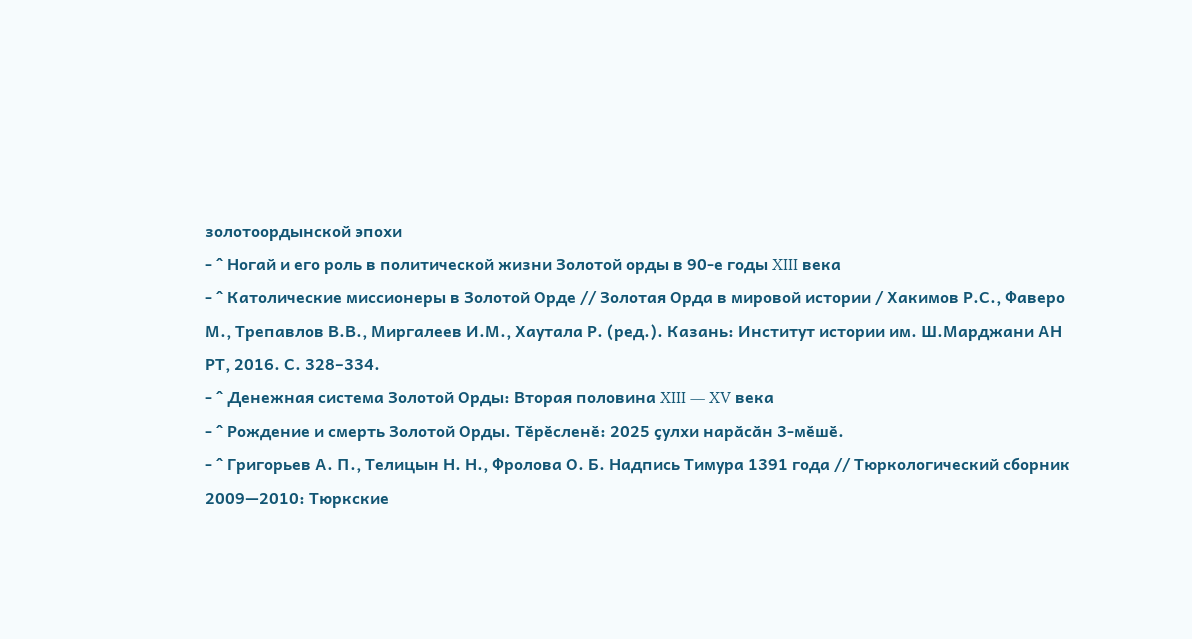золотоордынской эпохи
- ^ Ногай и его роль в политической жизни Золотой орды в 90-е годы XIII века
- ^ Католические миссионеры в Золотой Орде // Золотая Орда в мировой истории / Хакимов Р.С., Фаверо М., Трепавлов В.В., Миргалеев И.М., Хаутала Р. (ред.). Казань: Институт истории им. Ш.Марджани АН РТ, 2016. С. 328–334.
- ^ Денежная система Золотой Орды: Вторая половина XIII — XV века
- ^ Рождение и смерть Золотой Орды. Тӗрӗсленӗ: 2025 ҫулхи нарӑсӑн 3-мӗшӗ.
- ^ Григорьев А. П., Телицын Н. Н., Фролова О. Б. Надпись Тимура 1391 года // Тюркологический сборник 2009—2010: Тюркские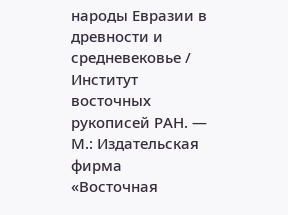народы Евразии в древности и средневековье / Институт восточных рукописей РАН. — М.: Издательская фирма «Восточная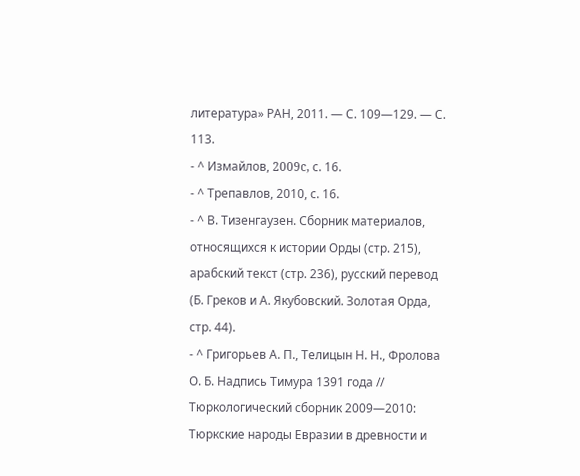литература» РАН, 2011. — С. 109—129. — С. 113.
- ^ Измайлов, 2009c, с. 16.
- ^ Трепавлов, 2010, с. 16.
- ^ В. Тизенгаузен. Сборник материалов, относящихся к истории Орды (стр. 215), арабский текст (стр. 236), русский перевод (Б. Греков и А. Якубовский. Золотая Орда, стр. 44).
- ^ Григорьев А. П., Телицын Н. Н., Фролова О. Б. Надпись Тимура 1391 года // Тюркологический сборник 2009—2010: Тюркские народы Евразии в древности и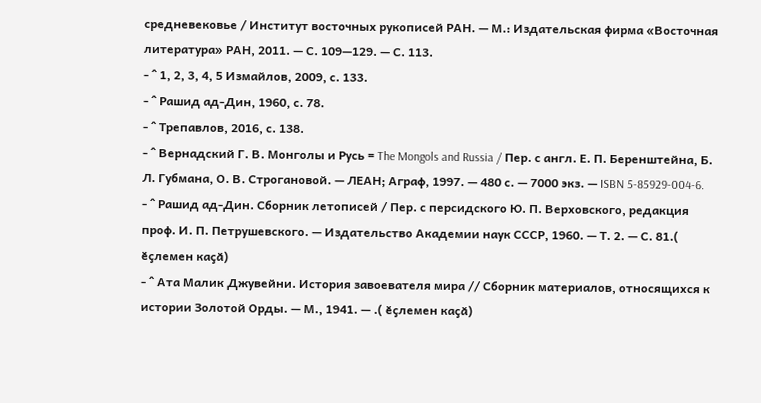средневековье / Институт восточных рукописей РАН. — М.: Издательская фирма «Восточная литература» РАН, 2011. — С. 109—129. — С. 113.
- ^ 1, 2, 3, 4, 5 Измайлов, 2009, с. 133.
- ^ Рашид ад-Дин, 1960, с. 78.
- ^ Трепавлов, 2016, с. 138.
- ^ Вернадский Г. В. Монголы и Русь = The Mongols and Russia / Пер. с англ. Е. П. Беренштейна, Б. Л. Губмана, О. В. Строгановой. — ЛЕАН; Аграф, 1997. — 480 с. — 7000 экз. — ISBN 5-85929-004-6.
- ^ Рашид ад-Дин. Сборник летописей / Пер. с персидского Ю. П. Верховского, редакция проф. И. П. Петрушевского. — Издательство Академии наук СССР, 1960. — Т. 2. — С. 81.( ӗҫлемен каҫӑ)
- ^ Ата Малик Джувейни. История завоевателя мира // Сборник материалов, относящихся к истории Золотой Орды. — М., 1941. — .( ӗҫлемен каҫӑ)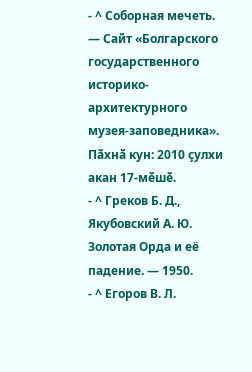- ^ Соборная мечеть. — Сайт «Болгарского государственного историко-архитектурного музея-заповедника». Пӑхнӑ кун: 2010 ҫулхи акан 17-мӗшӗ.
- ^ Греков Б. Д., Якубовский А. Ю. Золотая Орда и её падение. — 1950.
- ^ Егоров В. Л.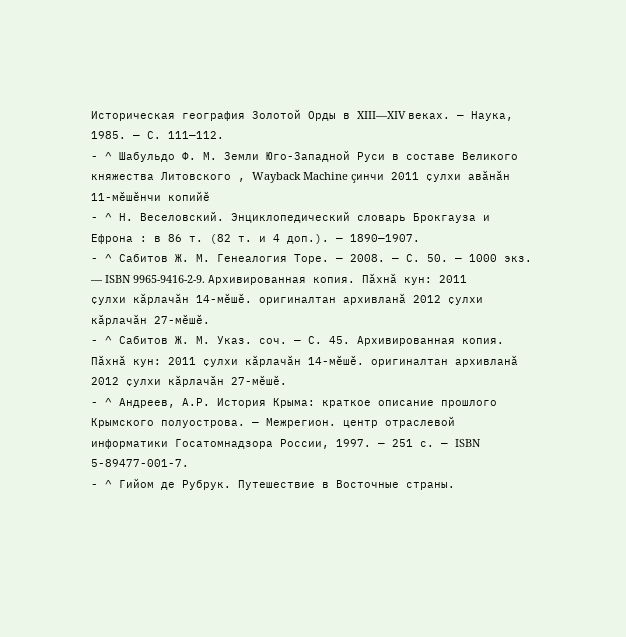Историческая география Золотой Орды в XIII—XIV веках. — Наука, 1985. — С. 111—112.
- ^ Шабульдо Ф. М. Земли Юго-Западной Руси в составе Великого княжества Литовского , Wayback Machine çинчи 2011 ҫулхи авӑнӑн 11-мӗшӗнчи копийӗ
- ^ Н. Веселовский. Энциклопедический словарь Брокгауза и Ефрона : в 86 т. (82 т. и 4 доп.). — 1890—1907.
- ^ Сабитов Ж. М. Генеалогия Торе. — 2008. — С. 50. — 1000 экз. — ISBN 9965-9416-2-9. Архивированная копия. Пӑхнӑ кун: 2011 ҫулхи кӑрлачӑн 14-мӗшӗ. оригиналтан архивланӑ 2012 ҫулхи кӑрлачӑн 27-мӗшӗ.
- ^ Сабитов Ж. М. Указ. соч. — С. 45. Архивированная копия. Пӑхнӑ кун: 2011 ҫулхи кӑрлачӑн 14-мӗшӗ. оригиналтан архивланӑ 2012 ҫулхи кӑрлачӑн 27-мӗшӗ.
- ^ Андреев, А.Р. История Крыма: краткое описание прошлого Крымского полуострова. — Межрегион. центр отраслевой информатики Госатомнадзора России, 1997. — 251 с. — ISBN 5-89477-001-7.
- ^ Гийом де Рубрук. Путешествие в Восточные страны.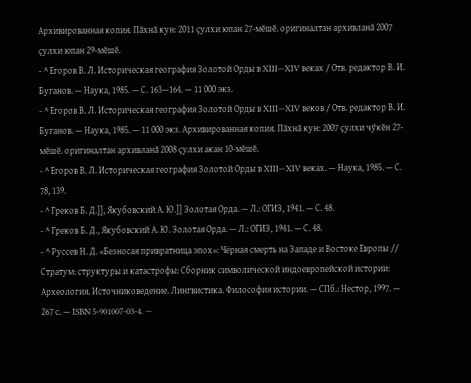Архивированная копия. Пӑхнӑ кун: 2011 ҫулхи юпан 27-мӗшӗ. оригиналтан архивланӑ 2007 ҫулхи юпан 29-мӗшӗ.
- ^ Егоров В. Л. Историческая география Золотой Орды в XIII—XIV веках / Отв. редактор В. И. Буганов. — Наука, 1985. — С. 163—164. — 11 000 экз.
- ^ Егоров В. Л. Историческая география Золотой Орды в XIII—XIV веков / Отв. редактор В. И. Буганов. — Наука, 1985. — 11 000 экз. Архивированная копия. Пӑхнӑ кун: 2007 ҫулхи чӳкӗн 27-мӗшӗ. оригиналтан архивланӑ 2008 ҫулхи акан 10-мӗшӗ.
- ^ Егоров В. Л. Историческая география Золотой Орды в XIII—XIV веках. — Наука, 1985. — С. 78, 139.
- ^ Греков Б. Д.]], Якубовский А. Ю.]] Золотая Орда. — Л.: ОГИЗ, 1941. — С. 48.
- ^ Греков Б. Д., Якубовский А. Ю. Золотая Орда. — Л.: ОГИЗ, 1941. — С. 48.
- ^ Руссев Н. Д. «Безносая привратница эпох»: Чёрная смерть на Западе и Востоке Европы // Стратум: структуры и катастрофы: Сборник символической индоевропейской истории: Археология. Источниковедение. Лингвистика. Философия истории. — СПб.: Нестор, 1997. — 267 с. — ISBN 5-901007-03-4. —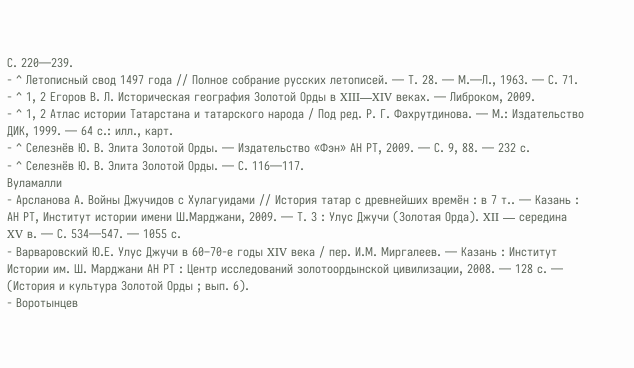С. 220—239.
- ^ Летописный свод 1497 года // Полное собрание русских летописей. — Т. 28. — М.—Л., 1963. — С. 71.
- ^ 1, 2 Егоров В. Л. Историческая география Золотой Орды в XIII—XIV веках. — Либроком, 2009.
- ^ 1, 2 Атлас истории Татарстана и татарского народа / Под ред. Р. Г. Фахрутдинова. — М.: Издательство ДИК, 1999. — 64 с.: илл., карт.
- ^ Селезнёв Ю. В. Элита Золотой Орды. — Издательство «Фэн» АН РТ, 2009. — С. 9, 88. — 232 с.
- ^ Селезнёв Ю. В. Элита Золотой Орды. — С. 116—117.
Вуламалли
- Арсланова А. Войны Джучидов с Хулагуидами // История татар с древнейших времён : в 7 т.. — Казань : АН РТ, Институт истории имени Ш.Марджани, 2009. — Т. 3 : Улус Джучи (Золотая Орда). XII — середина XV в. — С. 534—547. — 1055 с.
- Варваровский Ю.Е. Улус Джучи в 60–70-е годы XIV века / пер. И.М. Миргалеев. — Казань : Институт Истории им. Ш. Марджани АН РТ : Центр исследований золотоордынской цивилизации, 2008. — 128 с. — (История и культура Золотой Орды ; вып. 6).
- Воротынцев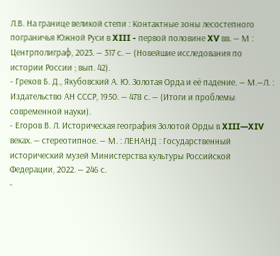Л.В. На границе великой степи : Контактные зоны лесостепного пограничья Южной Руси в XIII - первой половине XV вв. — М : Центрполиграф, 2023. — 317 с. — (Новейшие исследования по истории России ; вып. 42).
- Греков Б. Д., Якубовский А. Ю. Золотая Орда и её падение. — М.—Л. : Издательство АН СССР, 1950. — 478 с. — (Итоги и проблемы современной науки).
- Егоров В. Л. Историческая география Золотой Орды в XIII—XIV веках. — стереотипное. — М. : ЛЕНАНД : Государственный исторический музей Министерства культуры Российской Федерации, 2022. — 246 с.
-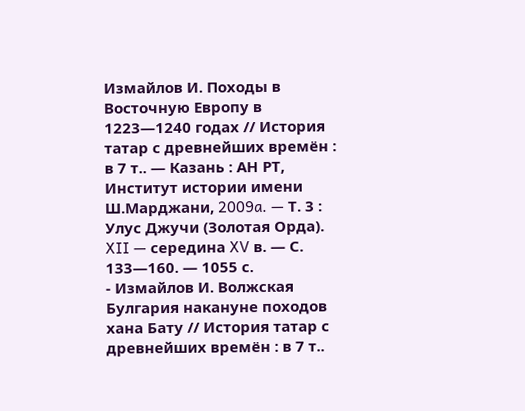Измайлов И. Походы в Восточную Европу в 1223—1240 годах // История татар с древнейших времён : в 7 т.. — Казань : АН РТ, Институт истории имени Ш.Марджани, 2009a. — Т. 3 : Улус Джучи (Золотая Орда). XII — середина XV в. — С. 133—160. — 1055 с.
- Измайлов И. Волжская Булгария накануне походов хана Бату // История татар с древнейших времён : в 7 т..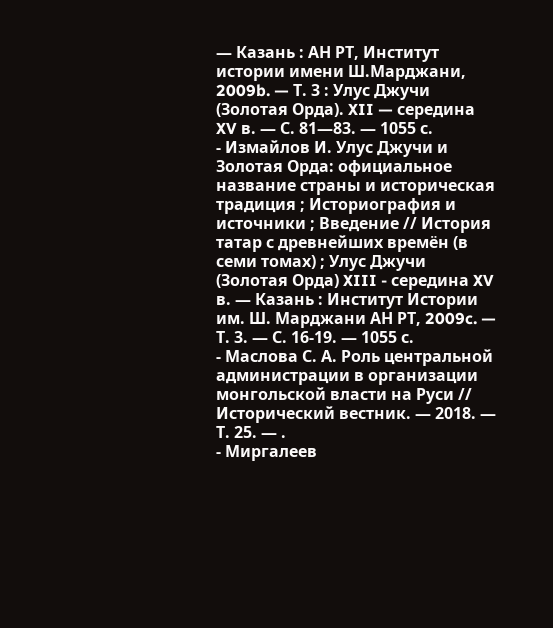— Казань : АН РТ, Институт истории имени Ш.Марджани, 2009b. — Т. 3 : Улус Джучи (Золотая Орда). XII — середина XV в. — С. 81—83. — 1055 с.
- Измайлов И. Улус Джучи и Золотая Орда: официальное название страны и историческая традиция ; Историография и источники ; Введение // История татар с древнейших времён (в семи томах) ; Улус Джучи (Золотая Орда) XIII - середина XV в. — Казань : Институт Истории им. Ш. Марджани АН РТ, 2009c. — Т. 3. — С. 16-19. — 1055 с.
- Маслова С. А. Роль центральной администрации в организации монгольской власти на Руси // Исторический вестник. — 2018. — Т. 25. — .
- Миргалеев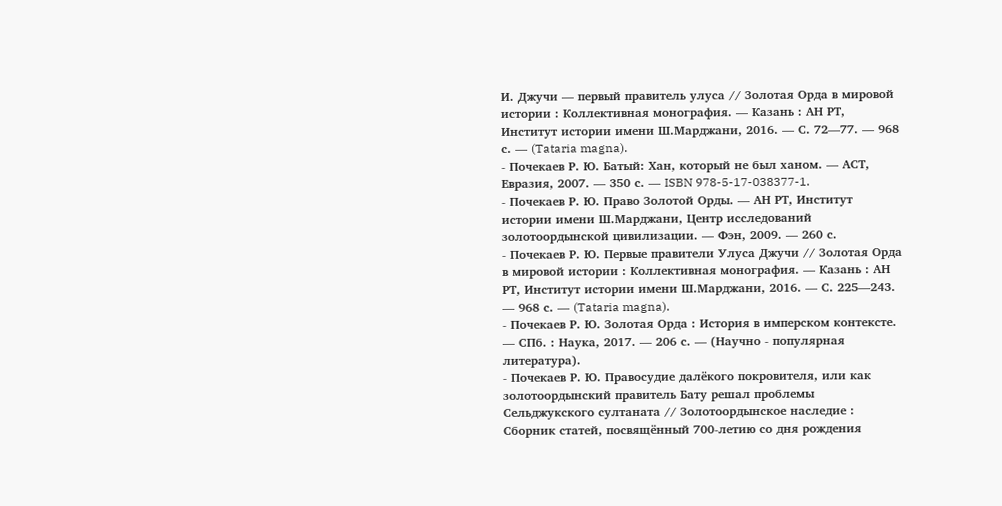И. Джучи — первый правитель улуса // Золотая Орда в мировой истории : Коллективная монография. — Казань : АН РТ, Институт истории имени Ш.Марджани, 2016. — С. 72—77. — 968 с. — (Tataria magna).
- Почекаев Р. Ю. Батый: Хан, который не был ханом. — АСТ, Евразия, 2007. — 350 с. — ISBN 978-5-17-038377-1.
- Почекаев Р. Ю. Право Золотой Орды. — АН РТ, Институт истории имени Ш.Марджани, Центр исследований золотоордынской цивилизации. — Фэн, 2009. — 260 с.
- Почекаев Р. Ю. Первые правители Улуса Джучи // Золотая Орда в мировой истории : Коллективная монография. — Казань : АН РТ, Институт истории имени Ш.Марджани, 2016. — С. 225—243. — 968 с. — (Tataria magna).
- Почекаев Р. Ю. Золотая Орда : История в имперском контексте. — СПб. : Наука, 2017. — 206 с. — (Научно - популярная литература).
- Почекаев Р. Ю. Правосудие далёкого покровителя, или как золотоордынский правитель Бату решал проблемы Сельджукского султаната // Золотоордынское наследие : Сборник статей, посвящённый 700-летию со дня рождения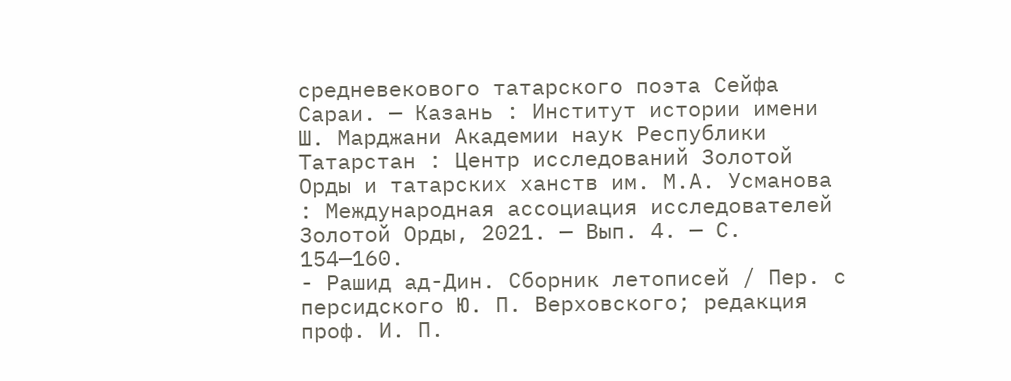средневекового татарского поэта Сейфа Сараи. — Казань : Институт истории имени Ш. Марджани Академии наук Республики Татарстан : Центр исследований Золотой Орды и татарских ханств им. М.А. Усманова : Международная ассоциация исследователей Золотой Орды, 2021. — Вып. 4. — С. 154—160.
- Рашид ад-Дин. Сборник летописей / Пер. с персидского Ю. П. Верховского; редакция проф. И. П.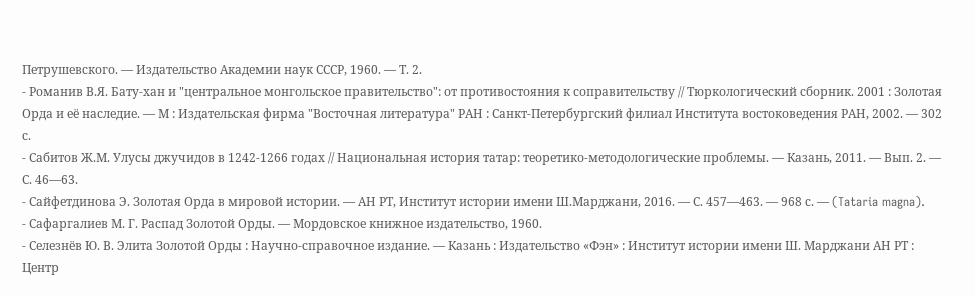Петрушевского. — Издательство Академии наук СССР, 1960. — Т. 2.
- Романив В.Я. Бату-хан и "центральное монгольское правительство": от противостояния к соправительству // Тюркологический сборник. 2001 : Золотая Орда и её наследие. — М : Издательская фирма "Восточная литература" РАН : Санкт-Петербургский филиал Института востоковедения РАН, 2002. — 302 с.
- Сабитов Ж.М. Улусы джучидов в 1242-1266 годах // Национальная история татар: теоретико-методологические проблемы. — Казань, 2011. — Вып. 2. — С. 46—63.
- Сайфетдинова Э. Золотая Орда в мировой истории. — АН РТ, Институт истории имени Ш.Марджани, 2016. — С. 457—463. — 968 с. — (Tataria magna).
- Сафаргалиев М. Г. Распад Золотой Орды. — Мордовское книжное издательство, 1960.
- Селезнёв Ю. В. Элита Золотой Орды : Научно-справочное издание. — Казань : Издательство «Фэн» : Институт истории имени Ш. Марджани АН РТ : Центр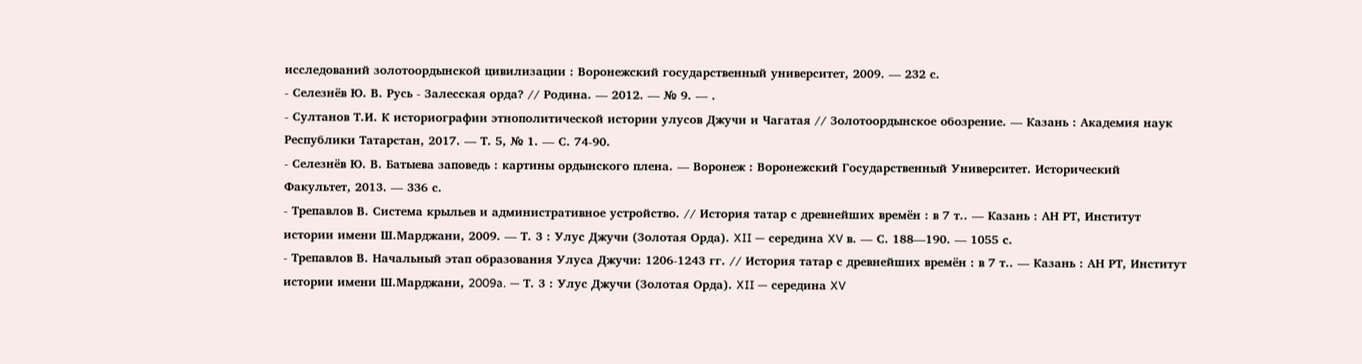исследований золотоордынской цивилизации : Воронежский государственный университет, 2009. — 232 с.
- Селезнёв Ю. В. Русь - Залесская орда? // Родина. — 2012. — № 9. — .
- Султанов Т.И. К историографии этнополитической истории улусов Джучи и Чагатая // Золотоордынское обозрение. — Казань : Академия наук Республики Татарстан, 2017. — Т. 5, № 1. — С. 74-90.
- Селезнёв Ю. В. Батыева заповедь : картины ордынского плена. — Воронеж : Воронежский Государственный Университет. Исторический Факультет, 2013. — 336 с.
- Трепавлов В. Система крыльев и административное устройство. // История татар с древнейших времён : в 7 т.. — Казань : АН РТ, Институт истории имени Ш.Марджани, 2009. — Т. 3 : Улус Джучи (Золотая Орда). XII — середина XV в. — С. 188—190. — 1055 с.
- Трепавлов В. Начальный этап образования Улуса Джучи: 1206-1243 гг. // История татар с древнейших времён : в 7 т.. — Казань : АН РТ, Институт истории имени Ш.Марджани, 2009a. — Т. 3 : Улус Джучи (Золотая Орда). XII — середина XV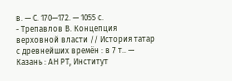в. — С. 170—172. — 1055 с.
- Трепавлов В. Концепция верховной власти // История татар с древнейших времён : в 7 т.. — Казань : АН РТ, Институт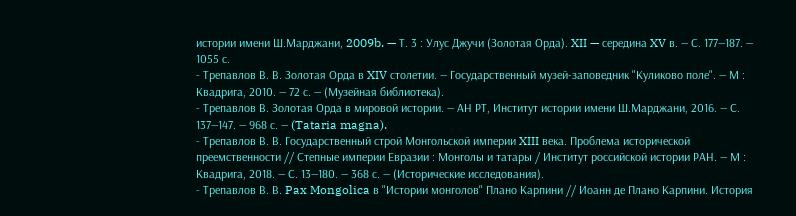истории имени Ш.Марджани, 2009b. — Т. 3 : Улус Джучи (Золотая Орда). XII — середина XV в. — С. 177—187. — 1055 с.
- Трепавлов В. В. Золотая Орда в XIV столетии. — Государственный музей-заповедник "Куликово поле". — М : Квадрига, 2010. — 72 с. — (Музейная библиотека).
- Трепавлов В. Золотая Орда в мировой истории. — АН РТ, Институт истории имени Ш.Марджани, 2016. — С. 137—147. — 968 с. — (Tataria magna).
- Трепавлов В. В. Государственный строй Монгольской империи XIII века. Проблема исторической преемственности // Степные империи Евразии : Монголы и татары / Институт российской истории РАН. — М : Квадрига, 2018. — С. 13—180. — 368 с. — (Исторические исследования).
- Трепавлов В. В. Pax Mongolica в "Истории монголов" Плано Карпини // Иоанн де Плано Карпини. История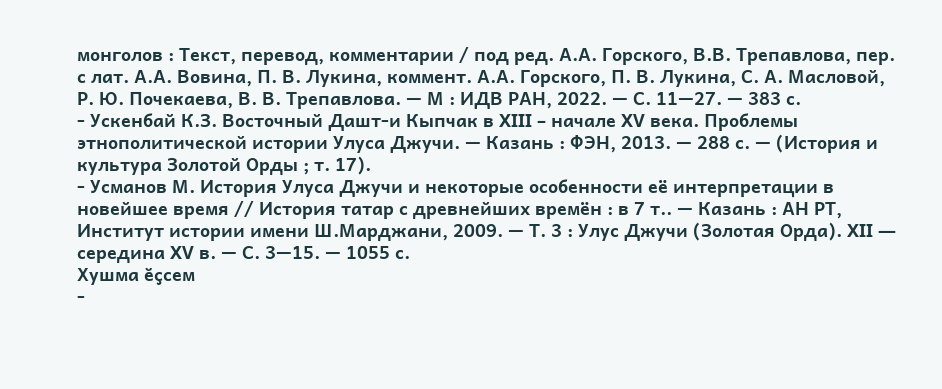монголов : Текст, перевод, комментарии / под ред. А.А. Горского, В.В. Трепавлова, пер. с лат. А.А. Вовина, П. В. Лукина, коммент. А.А. Горского, П. В. Лукина, С. А. Масловой, Р. Ю. Почекаева, В. В. Трепавлова. — М : ИДВ РАН, 2022. — С. 11—27. — 383 с.
- Ускенбай К.З. Восточный Дашт-и Кыпчак в XIII – начале XV века. Проблемы этнополитической истории Улуса Джучи. — Казань : ФЭН, 2013. — 288 с. — (История и культура Золотой Орды ; т. 17).
- Усманов М. История Улуса Джучи и некоторые особенности её интерпретации в новейшее время // История татар с древнейших времён : в 7 т.. — Казань : АН РТ, Институт истории имени Ш.Марджани, 2009. — Т. 3 : Улус Джучи (Золотая Орда). XII — середина XV в. — С. 3—15. — 1055 с.
Хушма ӗҫсем
-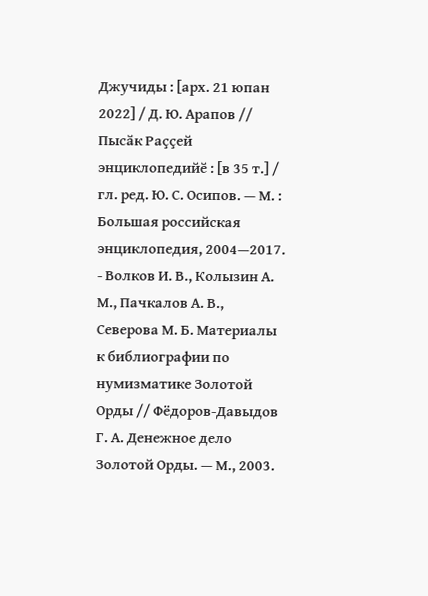Джучиды : [арх. 21 юпан 2022] / Д. Ю. Арапов // Пысӑк Раҫҫей энциклопедийӗ : [в 35 т.] / гл. ред. Ю. С. Осипов. — М. : Большая российская энциклопедия, 2004—2017.
- Волков И. В., Колызин А. М., Пачкалов А. В., Северова М. Б. Материалы к библиографии по нумизматике Золотой Орды // Фёдоров-Давыдов Г. А. Денежное дело Золотой Орды. — М., 2003.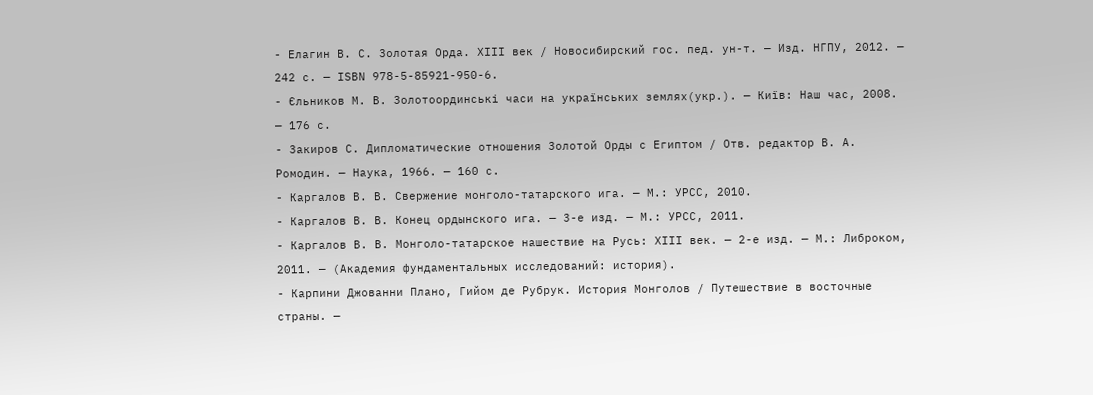- Елагин В. С. Золотая Орда. XIII век / Новосибирский гос. пед. ун-т. — Изд. НГПУ, 2012. — 242 с. — ISBN 978-5-85921-950-6.
- Єльников М. В. Золотоординські часи на українських землях(укр.). — Київ: Наш час, 2008. — 176 с.
- Закиров С. Дипломатические отношения Золотой Орды с Египтом / Отв. редактор В. А. Ромодин. — Наука, 1966. — 160 с.
- Каргалов В. В. Свержение монголо-татарского ига. — М.: УРСС, 2010.
- Каргалов В. В. Конец ордынского ига. — 3-е изд. — М.: УРСС, 2011.
- Каргалов В. В. Монголо-татарское нашествие на Русь: XIII век. — 2-е изд. — М.: Либроком, 2011. — (Академия фундаментальных исследований: история).
- Карпини Джованни Плано, Гийом де Рубрук. История Монголов / Путешествие в восточные страны. —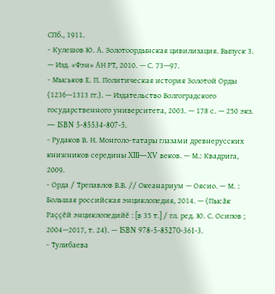СПб., 1911.
- Кулешов Ю. А. Золотоордынская цивилизация. Выпуск 3. — Изд. «Фэн» АН РТ, 2010. — С. 73—97.
- Мыськов Е. П. Политическая история Золотой Орды (1236—1313 гг.). — Издательство Волгоградского государственного университета, 2003. — 178 с. — 250 экз. — ISBN 5-85534-807-5.
- Рудаков В. Н. Монголо-татары глазами древнерусских книжников середины XIII—XV веков. — М.: Квадрига, 2009.
- Орда / Трепавлов В.В. // Океанариум — Оясио. — М. : Большая российская энциклопедия, 2014. — (Пысӑк Раҫҫӗй энциклопедийӗ : [в 35 т.] / гл. ред. Ю. С. Осипов ; 2004—2017, т. 24). — ISBN 978-5-85270-361-3.
- Тулибаева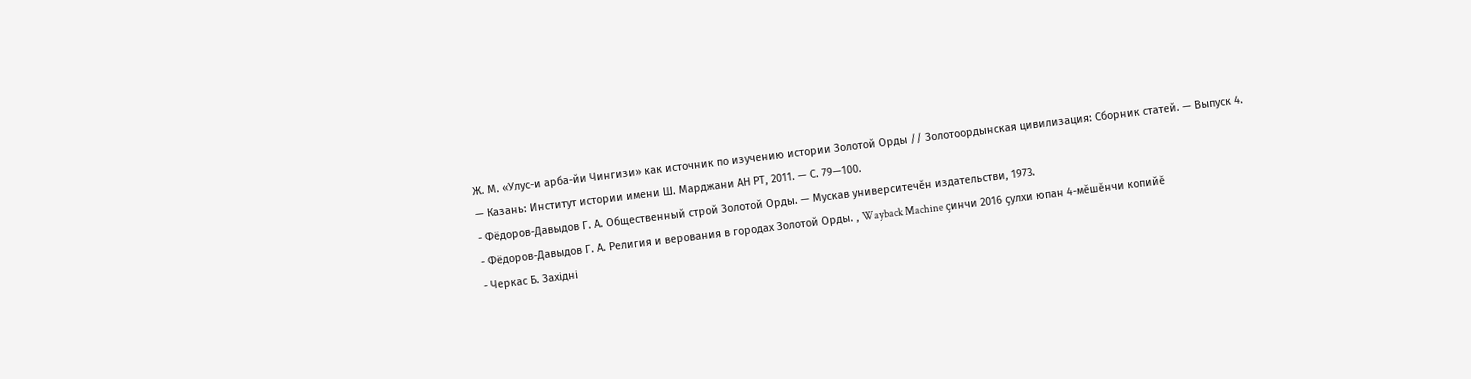Ж. М. «Улус-и арба-йи Чингизи» как источник по изучению истории Золотой Орды // Золотоордынская цивилизация: Сборник статей. — Выпуск 4. — Казань: Институт истории имени Ш. Марджани АН РТ, 2011. — С. 79—100.
- Фёдоров-Давыдов Г. А. Общественный строй Золотой Орды. — Мускав университечӗн издательстви, 1973.
- Фёдоров-Давыдов Г. А. Религия и верования в городах Золотой Орды. , Wayback Machine çинчи 2016 ҫулхи юпан 4-мӗшӗнчи копийӗ
- Черкас Б. Західні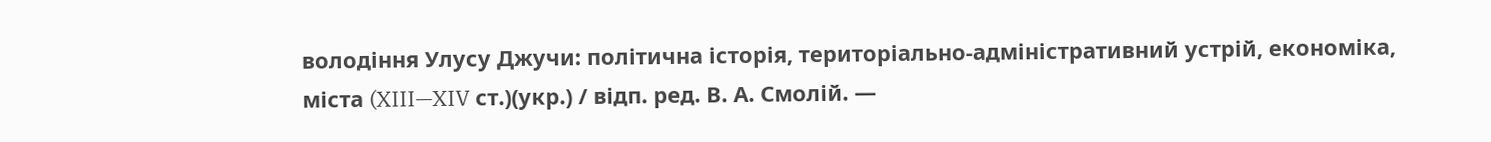володіння Улусу Джучи: політична історія, територіально-адміністративний устрій, економіка, міста (XIII—XIV ст.)(укр.) / відп. ред. В. А. Смолій. —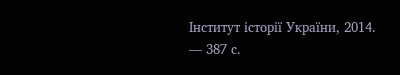Інститут історії України, 2014. — 387 с.